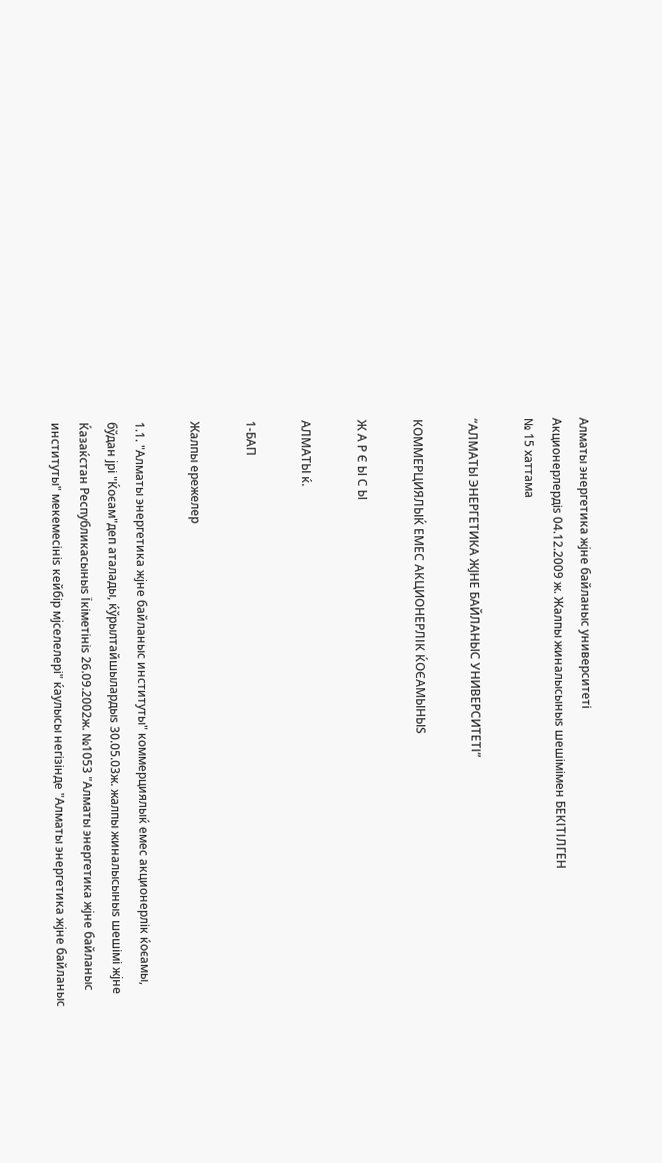Алматы энергетика жјне байланыс университеті
Акционерлердіѕ 04.12.2009 ж. Жалпы жиналысыныѕ шешімімен БЕКІТІЛГЕН
№ 15 хаттама

“АЛМАТЫ ЭНЕРГЕТИКА ЖЈНЕ БАЙЛАНЫС УНИВЕРСИТЕТІ”

КОММЕРЦИЯЛЫЌ ЕМЕС АКЦИОНЕРЛІК ЌОЄАМЫНЫЅ

Ж А Р Є Ы С Ы

АЛМАТЫ ќ.

1-БАП

Жалпы ережелер

1.1. "Алматы энергетика жјне байланыс институты" коммерциялыќ емес акционерлік ќоєамы, бўдан јрі "Ќоєам"деп аталады, ќўрылтайшылардыѕ 30.05.03ж. жалпы жиналысыныѕ шешімі жјне Ќазаќстан Республикасыныѕ Їкіметініѕ 26.09.2002ж. №1053 "Алматы энергетика жјне байланыс институты" мекемесініѕ кейбір мјселелері" ќаулысы негізінде "Алматы энергетика жјне байланыс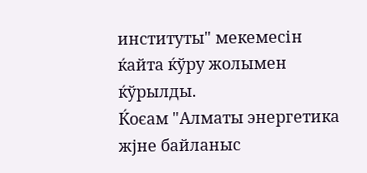институты" мекемесін ќайта ќўру жолымен ќўрылды.
Ќоєам "Алматы энергетика жјне байланыс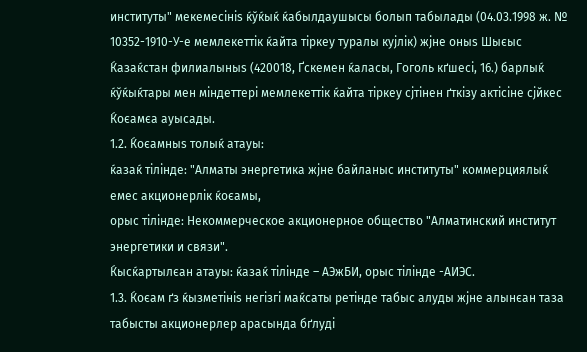институты" мекемесініѕ ќўќыќ ќабылдаушысы болып табылады (04.03.1998 ж. № 10352-1910-У-е мемлекеттік ќайта тіркеу туралы кујлік) жјне оныѕ Шыєыс Ќазаќстан филиалыныѕ (420018, Ґскемен ќаласы, Гоголь кґшесі, 16.) барлыќ ќўќыќтары мен міндеттері мемлекеттік ќайта тіркеу сјтінен ґткізу актісіне сјйкес Ќоєамєа ауысады.
1.2. Ќоєамныѕ толыќ атауы:
ќазаќ тілінде: "Алматы энергетика жјне байланыс институты" коммерциялыќ емес акционерлік ќоєамы,
орыс тілінде: Некоммерческое акционерное общество "Алматинский институт энергетики и связи".
Ќысќартылєан атауы: ќазаќ тілінде – АЭжБИ, орыс тілінде -АИЭС.
1.3. Ќоєам ґз ќызметініѕ негізгі маќсаты ретінде табыс алуды жјне алынєан таза табысты акционерлер арасында бґлуді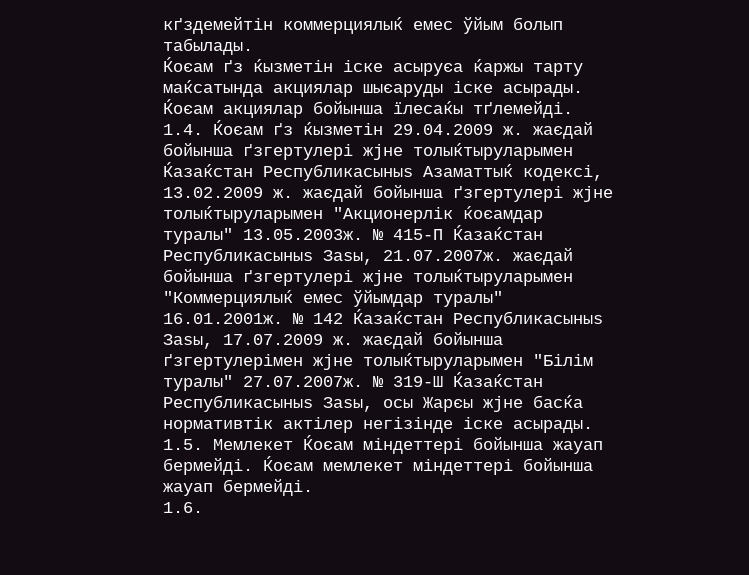кґздемейтін коммерциялыќ емес ўйым болып табылады.
Ќоєам ґз ќызметін іске асыруєа ќаржы тарту маќсатында акциялар шыєаруды іске асырады.
Ќоєам акциялар бойынша їлесаќы тґлемейді.
1.4. Ќоєам ґз ќызметін 29.04.2009 ж. жаєдай бойынша ґзгертулері жјне толыќтыруларымен Ќазаќстан Республикасыныѕ Азаматтыќ кодексі, 13.02.2009 ж. жаєдай бойынша ґзгертулері жјне толыќтыруларымен "Акционерлік ќоєамдар туралы" 13.05.2003ж. № 415-П Ќазаќстан Республикасыныѕ Заѕы, 21.07.2007ж. жаєдай бойынша ґзгертулері жјне толыќтыруларымен "Коммерциялыќ емес ўйымдар туралы" 16.01.2001ж. № 142 Ќазаќстан Республикасыныѕ Заѕы, 17.07.2009 ж. жаєдай бойынша ґзгертулерімен жјне толыќтыруларымен "Білім туралы" 27.07.2007ж. № 319-Ш Ќазаќстан Республикасыныѕ Заѕы, осы Жарєы жјне басќа нормативтік актілер негізінде іске асырады.
1.5. Мемлекет Ќоєам міндеттері бойынша жауап бермейді. Ќоєам мемлекет міндеттері бойынша жауап бермейді.
1.6.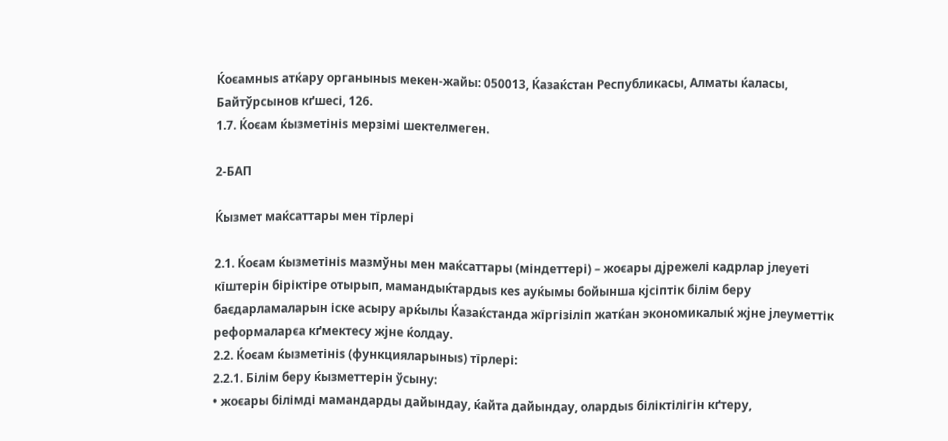Ќоєамныѕ атќару органыныѕ мекен-жайы: 050013, Ќазаќстан Республикасы, Алматы ќаласы, Байтўрсынов кґшесі, 126.
1.7. Ќоєам ќызметініѕ мерзімі шектелмеген.

2-БАП

Ќызмет маќсаттары мен тїрлері

2.1. Ќоєам ќызметініѕ мазмўны мен маќсаттары (міндеттері) – жоєары дјрежелі кадрлар јлеуеті кїштерін біріктіре отырып, мамандыќтардыѕ кеѕ ауќымы бойынша кјсіптік білім беру баєдарламаларын іске асыру арќылы Ќазаќстанда жїргізіліп жатќан экономикалыќ жјне јлеуметтік реформаларєа кґмектесу жјне ќолдау.
2.2. Ќоєам ќызметініѕ (функцияларыныѕ) тїрлері:
2.2.1. Білім беру ќызметтерін ўсыну:
• жоєары білімді мамандарды дайындау, ќайта дайындау, олардыѕ біліктілігін кґтеру,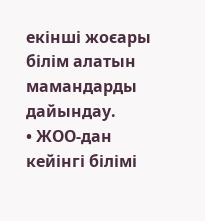екінші жоєары білім алатын мамандарды дайындау.
• ЖОО-дан кейінгі білімі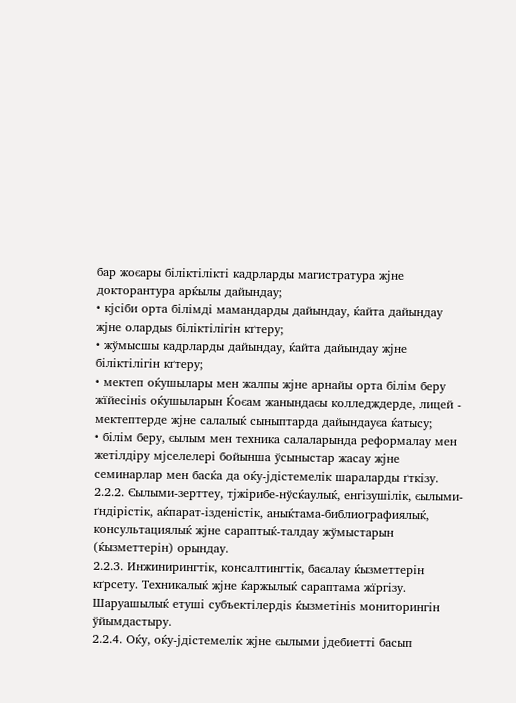бар жоєары біліктілікті кадрларды магистратура жјне докторантура арќылы дайындау;
• кјсіби орта білімді мамандарды дайындау, ќайта дайындау жјне олардыѕ біліктілігін кґтеру;
• жўмысшы кадрларды дайындау, ќайта дайындау жјне біліктілігін кґтеру;
• мектеп оќушылары мен жалпы жјне арнайы орта білім беру жїйесініѕ оќушыларын Ќоєам жанындаєы колледждерде, лицей - мектептерде жјне салалыќ сыныптарда дайындауєа ќатысу;
• білім беру, єылым мен техника салаларында реформалау мен жетілдіру мјселелері бойынша ўсыныстар жасау жјне семинарлар мен басќа да оќу-јдістемелік шараларды ґткізу.
2.2.2. Єылыми-зерттеу, тјжірибе-нўсќаулыќ, енгізушілік, єылыми-ґндірістік, аќпарат-ізденістік, аныќтама-библиографиялыќ, консультациялыќ жјне сараптыќ-талдау жўмыстарын (ќызметтерін) орындау.
2.2.3. Инжинирингтік, консалтингтік, баєалау ќызметтерін кґрсету. Техникалыќ жјне ќаржылыќ сараптама жїргізу. Шаруашылыќ етуші субъектілердіѕ ќызметініѕ мониторингін ўйымдастыру.
2.2.4. Оќу, оќу-јдістемелік жјне єылыми јдебиетті басып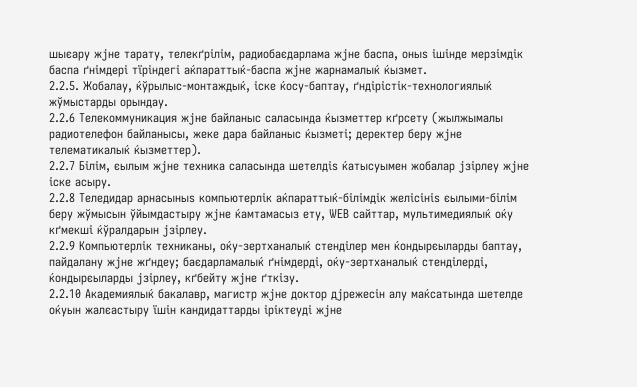шыєару жјне тарату, телекґрілім, радиобаєдарлама жјне баспа, оныѕ ішінде мерзімдік баспа ґнімдері тїріндегі аќпараттыќ-баспа жјне жарнамалыќ ќызмет.
2.2.5. Жобалау, ќўрылыс-монтаждыќ, іске ќосу-баптау, ґндірістік-технологиялыќ жўмыстарды орындау.
2.2.6 Телекоммуникация жјне байланыс саласында ќызметтер кґрсету (жылжымалы радиотелефон байланысы, жеке дара байланыс ќызметі; деректер беру жјне телематикалыќ ќызметтер).
2.2.7 Білім, єылым жјне техника саласында шетелдіѕ ќатысуымен жобалар јзірлеу жјне іске асыру.
2.2.8 Теледидар арнасыныѕ компьютерлік аќпараттыќ-білімдік желісініѕ єылыми-білім беру жўмысын ўйымдастыру жјне ќамтамасыз ету, WЕВ сайттар, мультимедиялыќ оќу кґмекші ќўралдарын јзірлеу.
2.2.9 Компьютерлік техниканы, оќу-зертханалыќ стенділер мен ќондырєыларды баптау, пайдалану жјне жґндеу; баєдарламалыќ ґнімдерді, оќу-зертханалыќ стенділерді, ќондырєыларды јзірлеу, кґбейту жјне ґткізу.
2.2.10 Академиялыќ бакалавр, магистр жјне доктор дјрежесін алу маќсатында шетелде оќуын жалєастыру їшін кандидаттарды іріктеуді жјне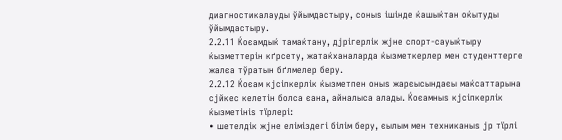диагностикалауды ўйымдастыру, соныѕ ішінде ќашыќтан оќытуды ўйымдастыру.
2.2.11 Ќоєамдыќ тамаќтану, дјрігерлік жјне спорт-сауыќтыру ќызметтерін кґрсету, жатаќханаларда ќызметкерлер мен студенттерге жалєа тўратын бґлмелер беру.
2.2.12 Ќоєам кјсіпкерлік ќызметпен оныѕ жарєысындаєы маќсаттарына сјйкес келетін болса єана, айналыса алады. Ќоєамныѕ кјсіпкерлік ќызметініѕ тїрлері:
• шетелдік жјне еліміздегі білім беру, єылым мен техниканыѕ јр тїрлі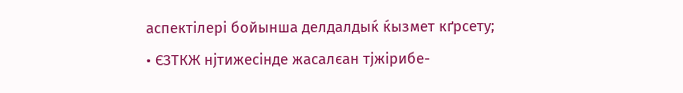аспектілері бойынша делдалдыќ ќызмет кґрсету;
• ЄЗТКЖ нјтижесінде жасалєан тјжірибе-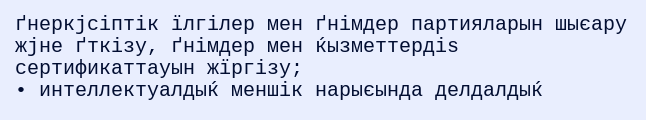ґнеркјсіптік їлгілер мен ґнімдер партияларын шыєару жјне ґткізу, ґнімдер мен ќызметтердіѕ сертификаттауын жїргізу;
• интеллектуалдыќ меншік нарыєында делдалдыќ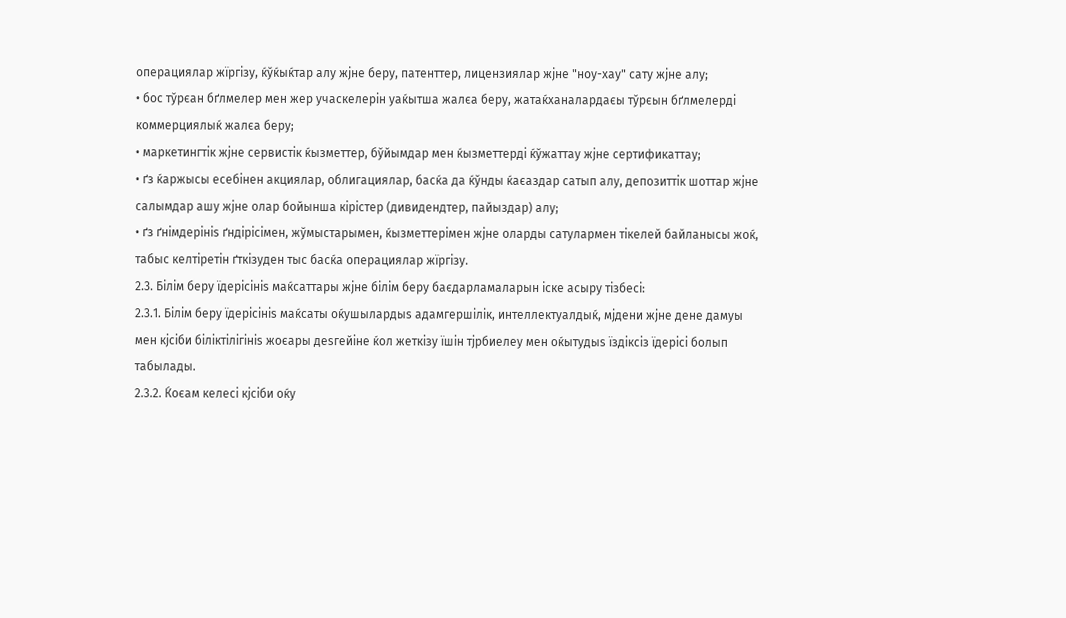операциялар жїргізу, ќўќыќтар алу жјне беру, патенттер, лицензиялар жјне "ноу-хау" сату жјне алу;
• бос тўрєан бґлмелер мен жер учаскелерін уаќытша жалєа беру, жатаќханалардаєы тўрєын бґлмелерді коммерциялыќ жалєа беру;
• маркетингтік жјне сервистік ќызметтер, бўйымдар мен ќызметтерді ќўжаттау жјне сертификаттау;
• ґз ќаржысы есебінен акциялар, облигациялар, басќа да ќўнды ќаєаздар сатып алу, депозиттік шоттар жјне салымдар ашу жјне олар бойынша кірістер (дивидендтер, пайыздар) алу;
• ґз ґнімдерініѕ ґндірісімен, жўмыстарымен, ќызметтерімен жјне оларды сатулармен тікелей байланысы жоќ, табыс келтіретін ґткізуден тыс басќа операциялар жїргізу.
2.3. Білім беру їдерісініѕ маќсаттары жјне білім беру баєдарламаларын іске асыру тізбесі:
2.3.1. Білім беру їдерісініѕ маќсаты оќушылардыѕ адамгершілік, интеллектуалдыќ, мјдени жјне дене дамуы мен кјсіби біліктілігініѕ жоєары деѕгейіне ќол жеткізу їшін тјрбиелеу мен оќытудыѕ їздіксіз їдерісі болып табылады.
2.3.2. Ќоєам келесі кјсіби оќу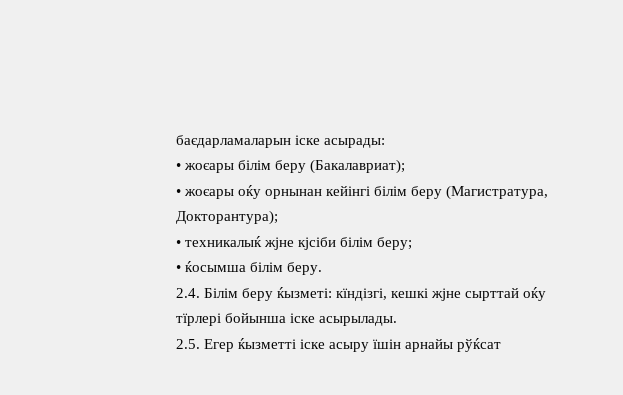баєдарламаларын іске асырады:
• жоєары білім беру (Бакалавриат);
• жоєары оќу орнынан кейінгі білім беру (Магистратура, Докторантура);
• техникалыќ жјне кјсіби білім беру;
• ќосымша білім беру.
2.4. Білім беру ќызметі: кїндізгі, кешкі жјне сырттай оќу тїрлері бойынша іске асырылады.
2.5. Егер ќызметті іске асыру їшін арнайы рўќсат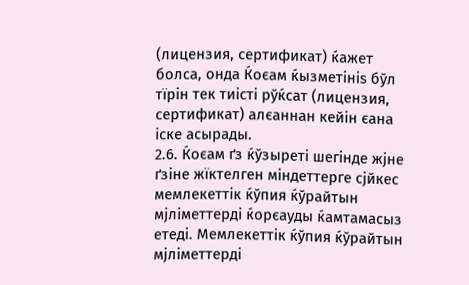(лицензия, сертификат) ќажет болса, онда Ќоєам ќызметініѕ бўл тїрін тек тиісті рўќсат (лицензия, сертификат) алєаннан кейін єана іске асырады.
2.6. Ќоєам ґз ќўзыреті шегінде жјне ґзіне жїктелген міндеттерге сјйкес мемлекеттік ќўпия ќўрайтын мјліметтерді ќорєауды ќамтамасыз етеді. Мемлекеттік ќўпия ќўрайтын мјліметтерді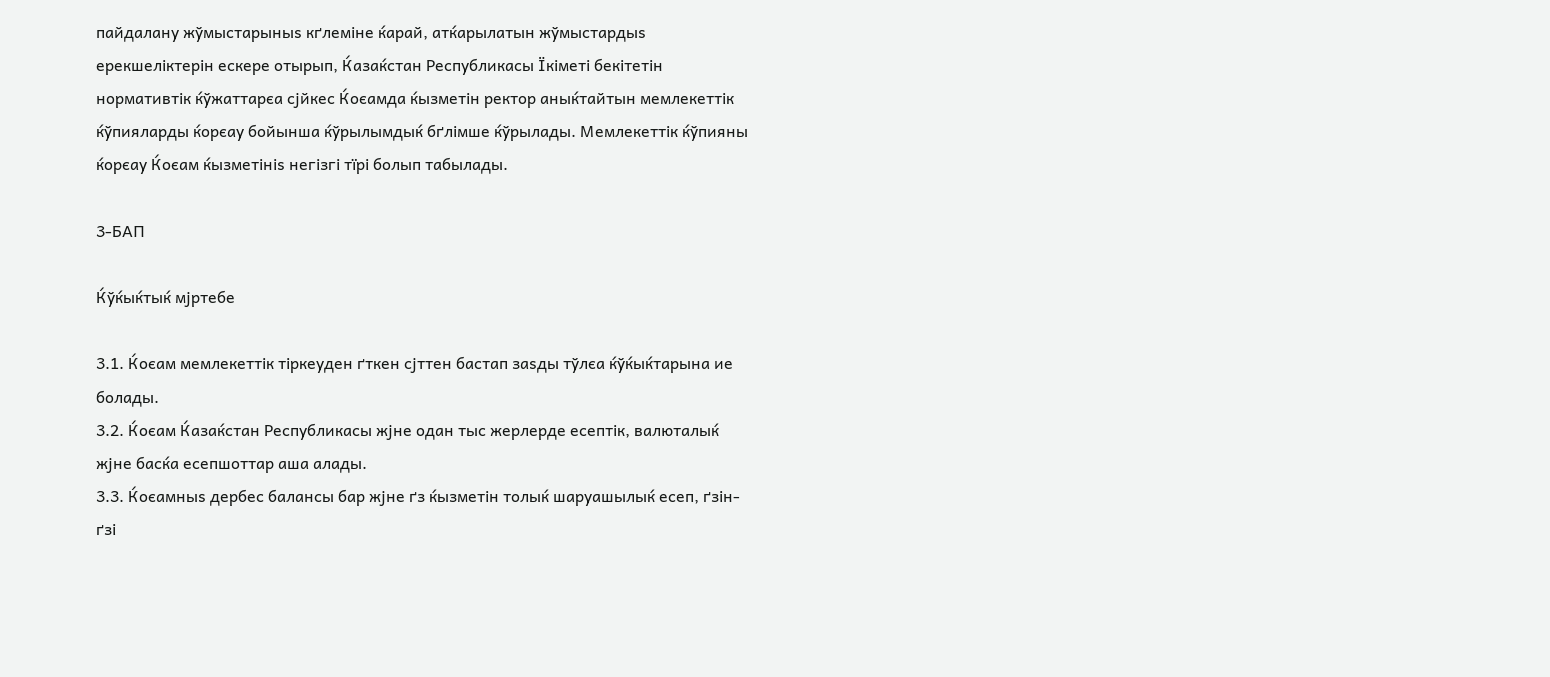пайдалану жўмыстарыныѕ кґлеміне ќарай, атќарылатын жўмыстардыѕ ерекшеліктерін ескере отырып, Ќазаќстан Республикасы Їкіметі бекітетін нормативтік ќўжаттарєа сјйкес Ќоєамда ќызметін ректор аныќтайтын мемлекеттік ќўпияларды ќорєау бойынша ќўрылымдыќ бґлімше ќўрылады. Мемлекеттік ќўпияны ќорєау Ќоєам ќызметініѕ негізгі тїрі болып табылады.

3-БАП

Ќўќыќтыќ мјртебе

3.1. Ќоєам мемлекеттік тіркеуден ґткен сјттен бастап заѕды тўлєа ќўќыќтарына ие болады.
3.2. Ќоєам Ќазаќстан Республикасы жјне одан тыс жерлерде есептік, валюталыќ жјне басќа есепшоттар аша алады.
3.3. Ќоєамныѕ дербес балансы бар жјне ґз ќызметін толыќ шаруашылыќ есеп, ґзін-ґзі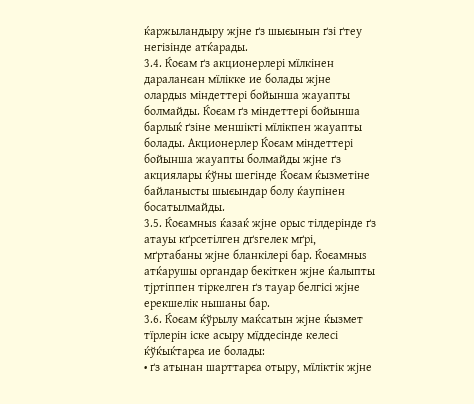ќаржыландыру жјне ґз шыєынын ґзі ґтеу негізінде атќарады.
3.4. Ќоєам ґз акционерлері мїлкінен дараланєан мїлікке ие болады жјне олардыѕ міндеттері бойынша жауапты болмайды. Ќоєам ґз міндеттері бойынша барлыќ ґзіне меншікті мїлікпен жауапты болады. Акционерлер Ќоєам міндеттері бойынша жауапты болмайды жјне ґз акциялары ќўны шегінде Ќоєам ќызметіне байланысты шыєындар болу ќаупінен босатылмайды.
3.5. Ќоєамныѕ ќазаќ жјне орыс тілдерінде ґз атауы кґрсетілген дґѕгелек мґрі, мґртабаны жјне бланкілері бар. Ќоєамныѕ атќарушы органдар бекіткен жјне ќалыпты тјртіппен тіркелген ґз тауар белгісі жјне ерекшелік нышаны бар.
3.6. Ќоєам ќўрылу маќсатын жјне ќызмет тїрлерін іске асыру мїддесінде келесі ќўќыќтарєа ие болады:
• ґз атынан шарттарєа отыру, мїліктік жјне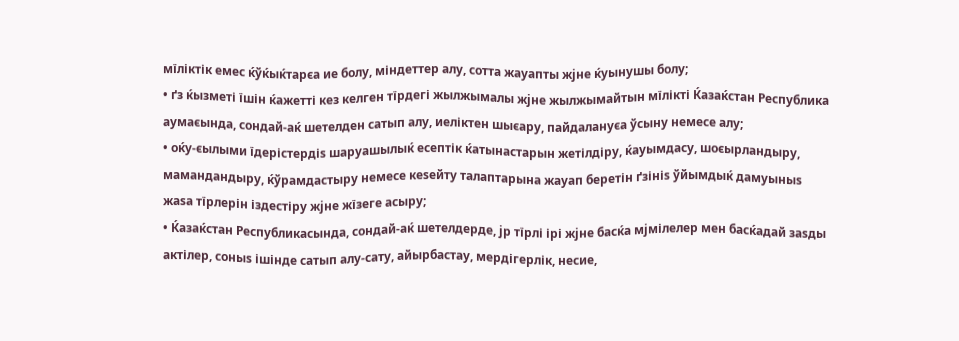мїліктік емес ќўќыќтарєа ие болу, міндеттер алу, сотта жауапты жјне ќуынушы болу;
• ґз ќызметі їшін ќажетті кез келген тїрдегі жылжымалы жјне жылжымайтын мїлікті Ќазаќстан Республика аумаєында, сондай-аќ шетелден сатып алу, иеліктен шыєару, пайдалануєа ўсыну немесе алу;
• оќу-єылыми їдерістердіѕ шаруашылыќ есептік ќатынастарын жетілдіру, ќауымдасу, шоєырландыру, мамандандыру, ќўрамдастыру немесе кеѕейту талаптарына жауап беретін ґзініѕ ўйымдыќ дамуыныѕ жаѕа тїрлерін іздестіру жјне жїзеге асыру;
• Ќазаќстан Республикасында, сондай-аќ шетелдерде, јр тїрлі ірі жјне басќа мјмілелер мен басќадай заѕды актілер, соныѕ ішінде сатып алу-сату, айырбастау, мердігерлік, несие,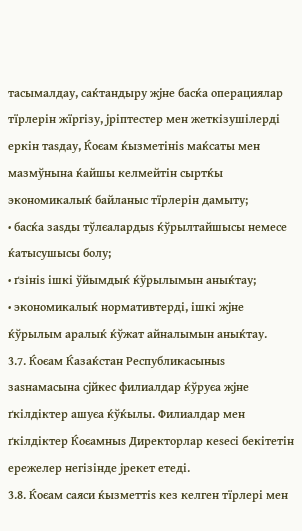тасымалдау, саќтандыру жјне басќа операциялар тїрлерін жїргізу, јріптестер мен жеткізушілерді еркін таѕдау, Ќоєам ќызметініѕ маќсаты мен мазмўнына ќайшы келмейтін сыртќы экономикалыќ байланыс тїрлерін дамыту;
• басќа заѕды тўлєалардыѕ ќўрылтайшысы немесе ќатысушысы болу;
• ґзініѕ ішкі ўйымдыќ ќўрылымын аныќтау;
• экономикалыќ нормативтерді, ішкі жјне ќўрылым аралыќ ќўжат айналымын аныќтау.
3.7. Ќоєам Ќазаќстан Республикасыныѕ заѕнамасына сјйкес филиалдар ќўруєа жјне ґкілдіктер ашуєа ќўќылы. Филиалдар мен ґкілдіктер Ќоєамныѕ Директорлар кеѕесі бекітетін ережелер негізінде јрекет етеді.
3.8. Ќоєам саяси ќызметтіѕ кез келген тїрлері мен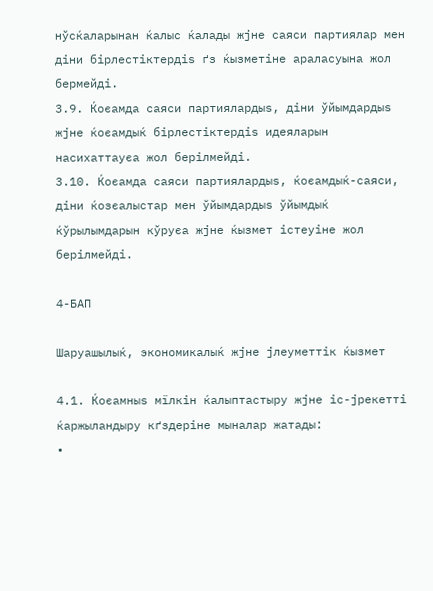нўсќаларынан ќалыс ќалады жјне саяси партиялар мен діни бірлестіктердіѕ ґз ќызметіне араласуына жол бермейді.
3.9. Ќоєамда саяси партиялардыѕ, діни ўйымдардыѕ жјне ќоєамдыќ бірлестіктердіѕ идеяларын насихаттауєа жол берілмейді.
3.10. Ќоєамда саяси партиялардыѕ, ќоєамдыќ-саяси, діни ќозєалыстар мен ўйымдардыѕ ўйымдыќ ќўрылымдарын кўруєа жјне ќызмет істеуіне жол берілмейді.

4-БАП

Шаруашылыќ, экономикалыќ жјне јлеуметтік ќызмет

4.1. Ќоєамныѕ мїлкін ќалыптастыру жјне іс-јрекетті ќаржыландыру кґздеріне мыналар жатады:
•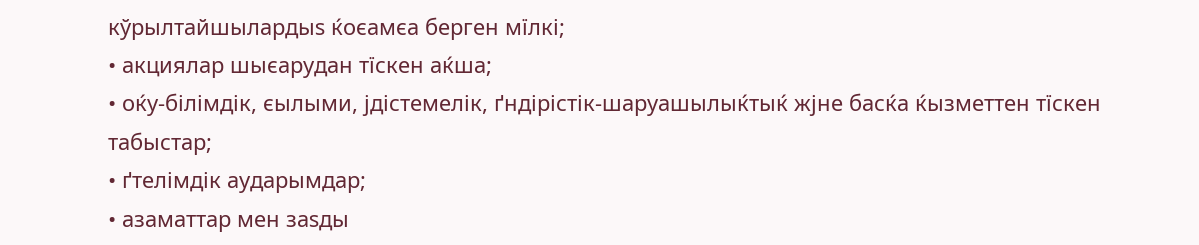кўрылтайшылардыѕ ќоєамєа берген мїлкі;
• акциялар шыєарудан тїскен аќша;
• оќу-білімдік, єылыми, јдістемелік, ґндірістік-шаруашылыќтыќ жјне басќа ќызметтен тїскен табыстар;
• ґтелімдік аударымдар;
• азаматтар мен заѕды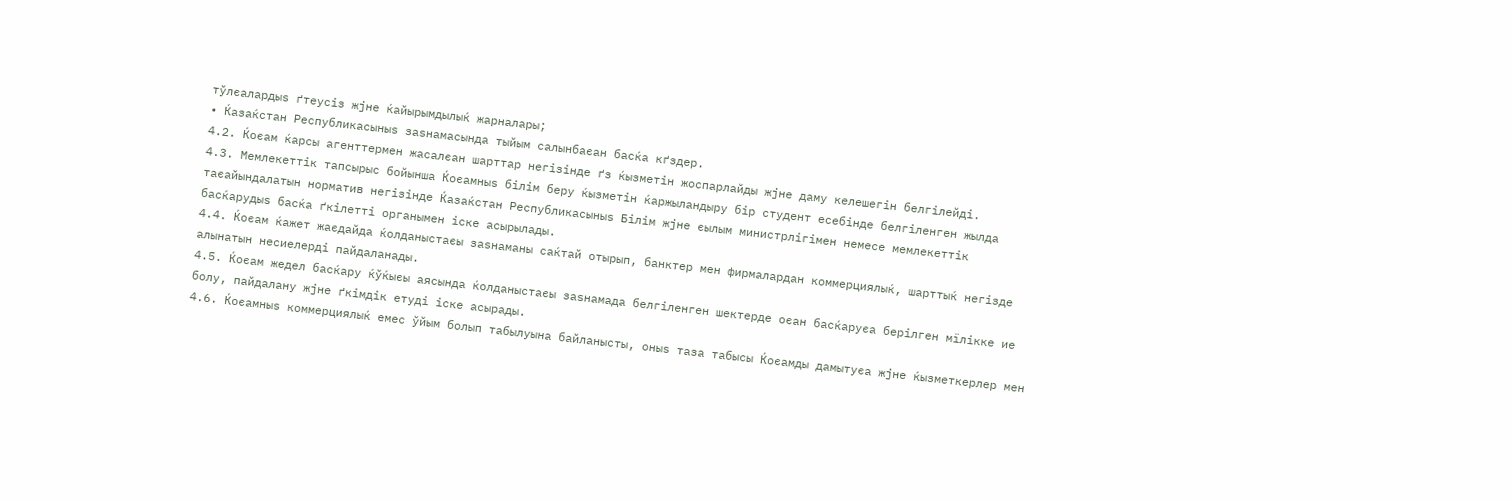тўлєалардыѕ ґтеусіз жјне ќайырымдылыќ жарналары;
• Ќазаќстан Республикасыныѕ заѕнамасында тыйым салынбаєан басќа кґздер.
4.2. Ќоєам ќарсы агенттермен жасалєан шарттар негізінде ґз ќызметін жоспарлайды жјне даму келешегін белгілейді.
4.3. Мемлекеттік тапсырыс бойынша Ќоєамныѕ білім беру ќызметін ќаржыландыру бір студент есебінде белгіленген жылда таєайындалатын норматив негізінде Ќазаќстан Республикасыныѕ Білім жјне єылым министрлігімен немесе мемлекеттік басќарудыѕ басќа ґкілетті органымен іске асырылады.
4.4. Ќоєам ќажет жаєдайда ќолданыстаєы заѕнаманы саќтай отырып, банктер мен фирмалардан коммерциялыќ, шарттыќ негізде алынатын несиелерді пайдаланады.
4.5. Ќоєам жедел басќару ќўќыєы аясында ќолданыстаєы заѕнамада белгіленген шектерде оєан басќаруєа берілген мїлікке ие болу, пайдалану жјне ґкімдік етуді іске асырады.
4.6. Ќоєамныѕ коммерциялыќ емес ўйым болып табылуына байланысты, оныѕ таза табысы Ќоєамды дамытуєа жјне ќызметкерлер мен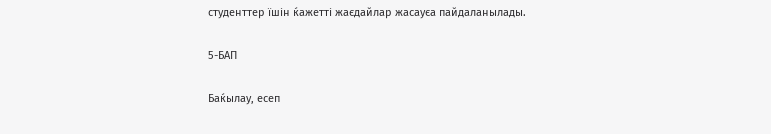студенттер їшін ќажетті жаєдайлар жасауєа пайдаланылады.

5-БАП

Баќылау, есеп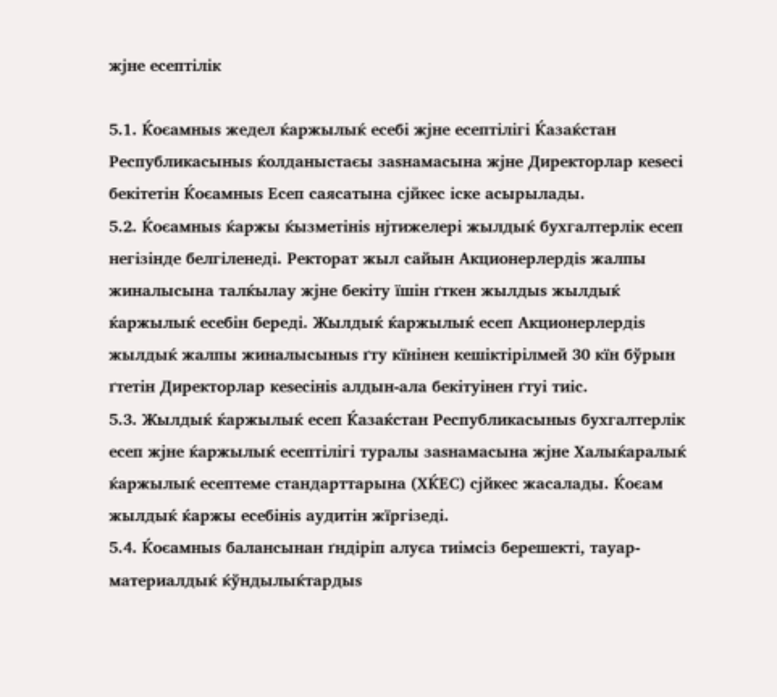жјне есептілік

5.1. Ќоєамныѕ жедел ќаржылыќ есебі жјне есептілігі Ќазаќстан Республикасыныѕ ќолданыстаєы заѕнамасына жјне Директорлар кеѕесі бекітетін Ќоєамныѕ Есеп саясатына сјйкес іске асырылады.
5.2. Ќоєамныѕ ќаржы ќызметініѕ нјтижелері жылдыќ бухгалтерлік есеп негізінде белгіленеді. Ректорат жыл сайын Акционерлердіѕ жалпы жиналысына талќылау жјне бекіту їшін ґткен жылдыѕ жылдыќ ќаржылыќ есебін береді. Жылдыќ ќаржылыќ есеп Акционерлердіѕ жылдыќ жалпы жиналысыныѕ ґту кїнінен кешіктірілмей 30 кїн бўрын ґтетін Директорлар кеѕесініѕ алдын-ала бекітуінен ґтуі тиіс.
5.3. Жылдыќ ќаржылыќ есеп Ќазаќстан Республикасыныѕ бухгалтерлік есеп жјне ќаржылыќ есептілігі туралы заѕнамасына жјне Халыќаралыќ ќаржылыќ есептеме стандарттарына (ХЌЕС) сјйкес жасалады. Ќоєам жылдыќ ќаржы есебініѕ аудитін жїргізеді.
5.4. Ќоєамныѕ балансынан ґндіріп алуєа тиімсіз берешекті, тауар- материалдыќ ќўндылыќтардыѕ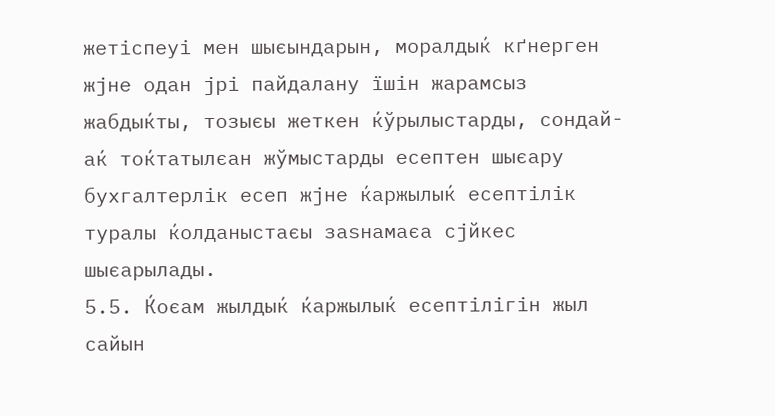жетіспеуі мен шыєындарын, моралдыќ кґнерген жјне одан јрі пайдалану їшін жарамсыз жабдыќты, тозыєы жеткен ќўрылыстарды, сондай-аќ тоќтатылєан жўмыстарды есептен шыєару бухгалтерлік есеп жјне ќаржылыќ есептілік туралы ќолданыстаєы заѕнамаєа сјйкес шыєарылады.
5.5. Ќоєам жылдыќ ќаржылыќ есептілігін жыл сайын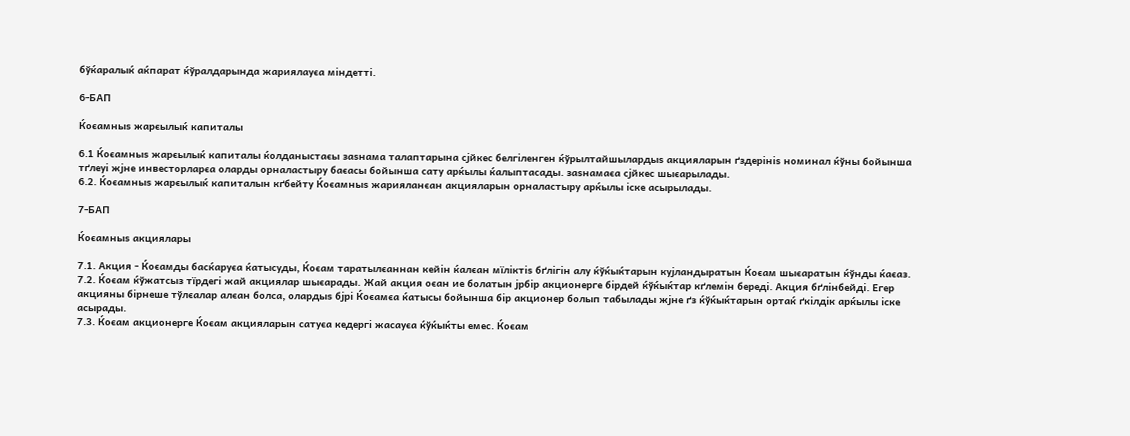бўќаралыќ аќпарат ќўралдарында жариялауєа міндетті.

6-БАП

Ќоєамныѕ жарєылыќ капиталы

6.1 Ќоєамныѕ жарєылыќ капиталы ќолданыстаєы заѕнама талаптарына сјйкес белгіленген ќўрылтайшылардыѕ акцияларын ґздерініѕ номинал ќўны бойынша тґлеуі жјне инвесторларєа оларды орналастыру баєасы бойынша сату арќылы ќалыптасады. заѕнамаєа сјйкес шыєарылады.
6.2. Ќоєамныѕ жарєылыќ капиталын кґбейту Ќоєамныѕ жарияланєан акцияларын орналастыру арќылы іске асырылады.

7-БАП

Ќоєамныѕ акциялары

7.1. Акция - Ќоєамды басќаруєа ќатысуды, Ќоєам таратылєаннан кейін ќалєан мїліктіѕ бґлігін алу ќўќыќтарын кујландыратын Ќоєам шыєаратын ќўнды ќаєаз.
7.2. Ќоєам ќўжатсыз тїрдегі жай акциялар шыєарады. Жай акция оєан ие болатын јрбір акционерге бірдей ќўќыќтар кґлемін береді. Акция бґлінбейді. Егер акцияны бірнеше тўлєалар алєан болса, олардыѕ бјрі Ќоєамєа ќатысы бойынша бір акционер болып табылады жјне ґз ќўќыќтарын ортаќ ґкілдік арќылы іске асырады.
7.3. Ќоєам акционерге Ќоєам акцияларын сатуєа кедергі жасауєа ќўќыќты емес. Ќоєам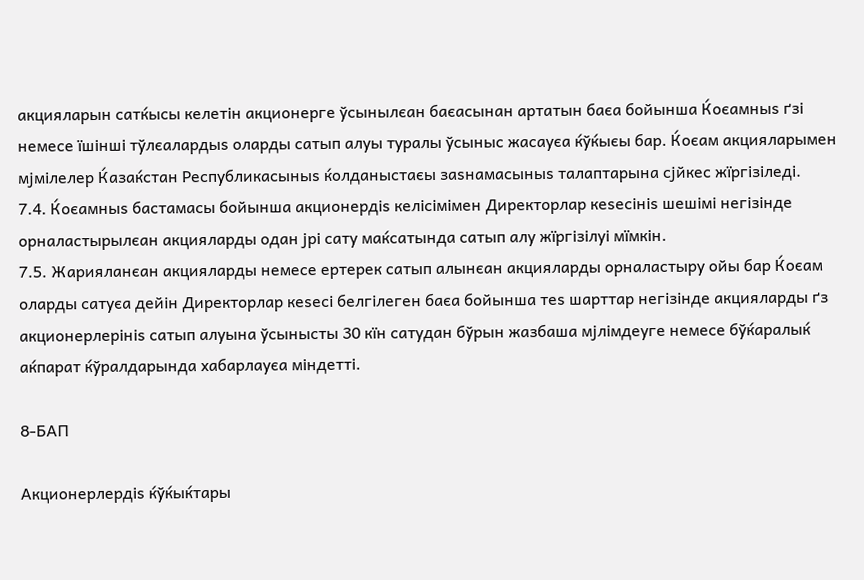акцияларын сатќысы келетін акционерге ўсынылєан баєасынан артатын баєа бойынша Ќоєамныѕ ґзі немесе їшінші тўлєалардыѕ оларды сатып алуы туралы ўсыныс жасауєа ќўќыєы бар. Ќоєам акцияларымен мјмілелер Ќазаќстан Республикасыныѕ ќолданыстаєы заѕнамасыныѕ талаптарына сјйкес жїргізіледі.
7.4. Ќоєамныѕ бастамасы бойынша акционердіѕ келісімімен Директорлар кеѕесініѕ шешімі негізінде орналастырылєан акцияларды одан јрі сату маќсатында сатып алу жїргізілуі мїмкін.
7.5. Жарияланєан акцияларды немесе ертерек сатып алынєан акцияларды орналастыру ойы бар Ќоєам оларды сатуєа дейін Директорлар кеѕесі белгілеген баєа бойынша теѕ шарттар негізінде акцияларды ґз акционерлерініѕ сатып алуына ўсынысты 30 кїн сатудан бўрын жазбаша мјлімдеуге немесе бўќаралыќ аќпарат ќўралдарында хабарлауєа міндетті.

8-БАП

Акционерлердіѕ ќўќыќтары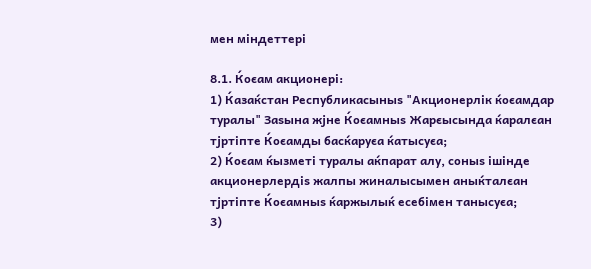мен міндеттері

8.1. Ќоєам акционері:
1) Ќазаќстан Республикасыныѕ "Акционерлік ќоєамдар туралы" Заѕына жјне Ќоєамныѕ Жарєысында ќаралєан тјртіпте Ќоєамды басќаруєа ќатысуєа;
2) Ќоєам ќызметі туралы аќпарат алу, соныѕ ішінде акционерлердіѕ жалпы жиналысымен аныќталєан тјртіпте Ќоєамныѕ ќаржылыќ есебімен танысуєа;
3)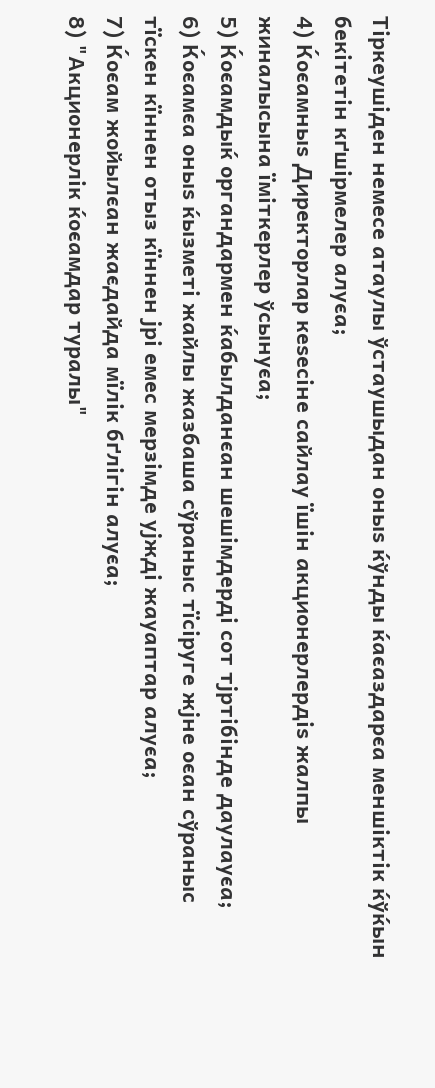Тіркеушіден немесе атаулы ўстаушыдан оныѕ ќўнды ќаєаздарєа меншіктік ќўќын бекітетін кґшірмелер алуєа;
4) Ќоєамныѕ Директорлар кеѕесіне сайлау їшін акционерлердіѕ жалпы жиналысына їміткерлер ўсынуєа;
5) Ќоєамдыќ органдармен ќабылданєан шешімдерді сот тјртібінде даулауєа;
6) Ќоєамєа оныѕ ќызметі жайлы жазбаша сўраныс тїсіруге жјне оєан сўраныс тїскен кїннен отыз кїннен јрі емес мерзімде ујжді жауаптар алуєа;
7) Ќоєам жойылєан жаєдайда мїлік бґлігін алуєа;
8) "Акционерлік ќоєамдар туралы"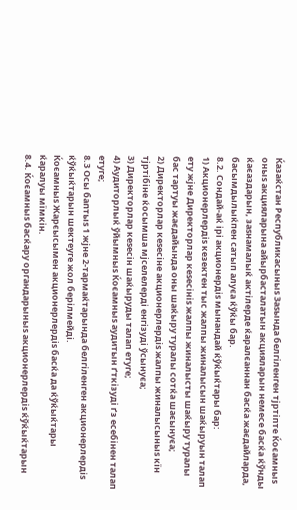Ќазаќстан Республикасыныѕ Заѕында белгіленген тјртіпте Ќоєамныѕ оныѕ акцияларына айырбасталатын акцияларын немесе басќа ќўнды ќаєаздарын, заѕнамалыќ актілерде ќаралєаннан басќа жаєдайларда, басымдылыќпен сатып алуєа ќўќы бар.
8.2. Сондай-аќ ірі акционердіѕ мынандай ќўќыќтары бар:
1) Акционерлердіѕ кезектен тыс жалпы жиналысын шаќыруын талап ету жјне Директорлар кеѕесініѕ жалпы жиналысты шаќыру туралы бас тартуы жаєдайында оны шаќыру туралы сотќа шаєынуєа;
2) Директорлар кеѕесіне акционерлердіѕ жалпы жиналысыныѕ кїн тјртібіне ќосымша мјселелерді енгізуді ўсынуєа;
3) Директорлар кеѕесін шаќыруды талап етуге;
4) Аудиторлыќ ўйымныѕ Ќоєамныѕ аудитын ґткізуді ґз есебінен талап етуге;
8.3 Осы баптыѕ 1 жјне 2-тармаќтарында белгіленген акционерлердіѕ ќўќыќтарын шектеуге жол берілмейді.
Ќоєамныѕ Жарєысымен акционерлердіѕ басќа да ќўќыќтары ќаралуы мїмкін.
8.4. Ќоєамныѕ басќару органдарыныѕ акционерлердіѕ ќўќыќтарын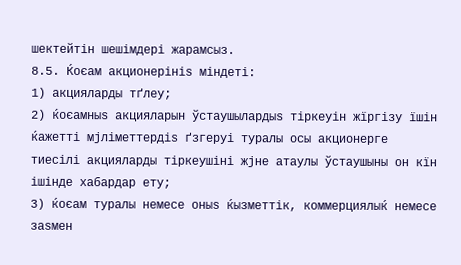шектейтін шешімдері жарамсыз.
8.5. Ќоєам акционерініѕ міндеті:
1) акцияларды тґлеу;
2) ќоєамныѕ акцияларын ўстаушылардыѕ тіркеуін жїргізу їшін ќажетті мјліметтердіѕ ґзгеруі туралы осы акционерге тиесілі акцияларды тіркеушіні жјне атаулы ўстаушыны он кїн ішінде хабардар ету;
3) ќоєам туралы немесе оныѕ ќызметтік, коммерциялыќ немесе заѕмен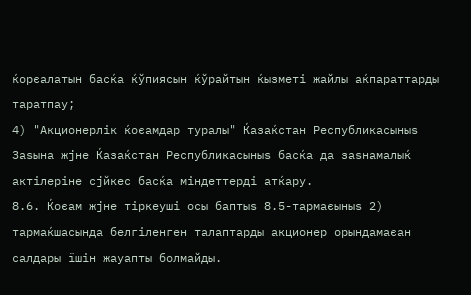ќорєалатын басќа ќўпиясын ќўрайтын ќызметі жайлы аќпараттарды таратпау;
4) "Акционерлік ќоєамдар туралы" Ќазаќстан Республикасыныѕ Заѕына жјне Ќазаќстан Республикасыныѕ басќа да заѕнамалыќ актілеріне сјйкес басќа міндеттерді атќару.
8.6. Ќоєам жјне тіркеуші осы баптыѕ 8.5-тармаєыныѕ 2) тармаќшасында белгіленген талаптарды акционер орындамаєан салдары їшін жауапты болмайды.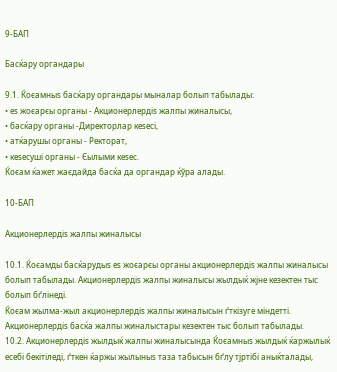9-БАП

Басќару органдары

9.1. Ќоєамныѕ басќару органдары мыналар болып табылады:
• еѕ жоєарєы органы - Акционерлердіѕ жалпы жиналысы,
• басќару органы -Директорлар кеѕесі,
• атќарушы органы - Ректорат,
• кеѕесуші органы - Єылыми кеѕес.
Ќоєам ќажет жаєдайда басќа да органдар ќўра алады.

10-БАП

Акционерлердіѕ жалпы жиналысы

10.1. Ќоєамды басќарудыѕ еѕ жоєарєы органы акционерлердіѕ жалпы жиналысы болып табылады. Акционерлердіѕ жалпы жиналысы жылдыќ жјне кезектен тыс болып бґлінеді.
Ќоєам жылма-жыл акционерлердіѕ жалпы жиналысын ґткізуге міндетті. Акционерлердіѕ басќа жалпы жиналыстары кезектен тыс болып табылады.
10.2. Акционерлердіѕ жылдыќ жалпы жиналысында Ќоєамныѕ жылдыќ ќаржылыќ есебі бекітіледі, ґткен ќаржы жылыныѕ таза табысын бґлу тјртібі аныќталады,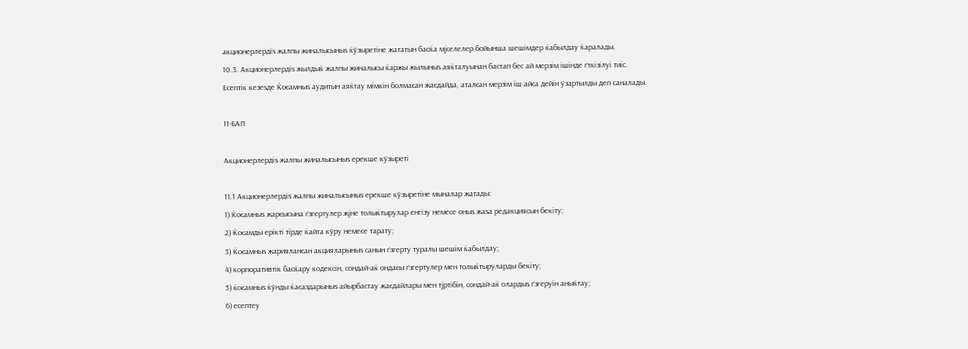акционерлердіѕ жалпы жиналысыныѕ ќўзыретіне жататын басќа мјселелер бойынша шешімдер ќабылдау ќаралады.
10.3. Акционерлердіѕ жылдыќ жалпы жиналысы ќаржы жылыныѕ аяќталуынан бастап бес ай мерзім ішінде ґткізілуі тиіс.
Есептік кезеѕде Ќоєамныѕ аудитын аяќтау мїмкін болмаєан жаєдайда, аталєан мерзім їш айєа дейін ўзартылды деп саналады.

11-БАП

Акционерлердіѕ жалпы жиналысыныѕ ерекше кўзыреті

11.1 Акционерлердіѕ жалпы жиналысыныѕ ерекше кўзыретіне мыналар жатады:
1) Ќоєамныѕ жарєысына ґзгертулер жјне толыќтырулар енгізу немесе оныѕ жаѕа редакциясын бекіту;
2) Ќоєамды ерікті тїрде ќайта кўру немесе тарату;
3) Ќоєамныѕ жарияланєан акцияларыныѕ санын ґзгерту туралы шешім ќабылдау;
4) корпоративтік басќару кодексін, сондай-аќ ондаєы ґзгертулер мен толыќтыруларды бекіту;
5) ќоєамныѕ ќўнды ќаєаздарыныѕ айырбастау жаєдайлары мен тјртібін, сондай-аќ олардыѕ ґзгеруін аныќтау;
6) есептеу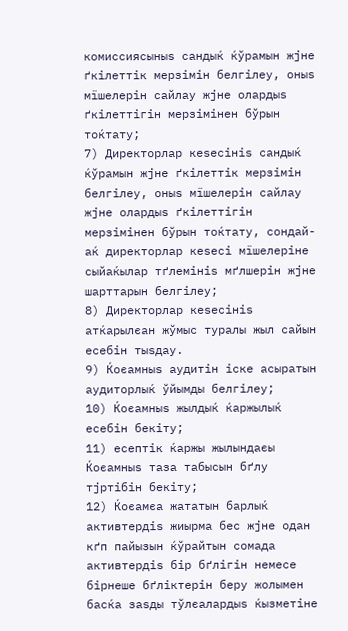комиссиясыныѕ сандыќ ќўрамын жјне ґкілеттік мерзімін белгілеу, оныѕ мїшелерін сайлау жјне олардыѕ ґкілеттігін мерзімінен бўрын тоќтату;
7) Директорлар кеѕесініѕ сандыќ ќўрамын жјне ґкілеттік мерзімін белгілеу, оныѕ мїшелерін сайлау жјне олардыѕ ґкілеттігін мерзімінен бўрын тоќтату, сондай-аќ директорлар кеѕесі мїшелеріне сыйаќылар тґлемініѕ мґлшерін жјне шарттарын белгілеу;
8) Директорлар кеѕесініѕ атќарылєан жўмыс туралы жыл сайын есебін тыѕдау.
9) Ќоєамныѕ аудитін іске асыратын аудиторлыќ ўйымды белгілеу;
10) Ќоєамныѕ жылдыќ ќаржылыќ есебін бекіту;
11) есептік ќаржы жылындаєы Ќоєамныѕ таза табысын бґлу тјртібін бекіту;
12) Ќоєамєа жататын барлыќ активтердіѕ жиырма бес жјне одан кґп пайызын ќўрайтын сомада активтердіѕ бір бґлігін немесе бірнеше бґліктерін беру жолымен басќа заѕды тўлєалардыѕ ќызметіне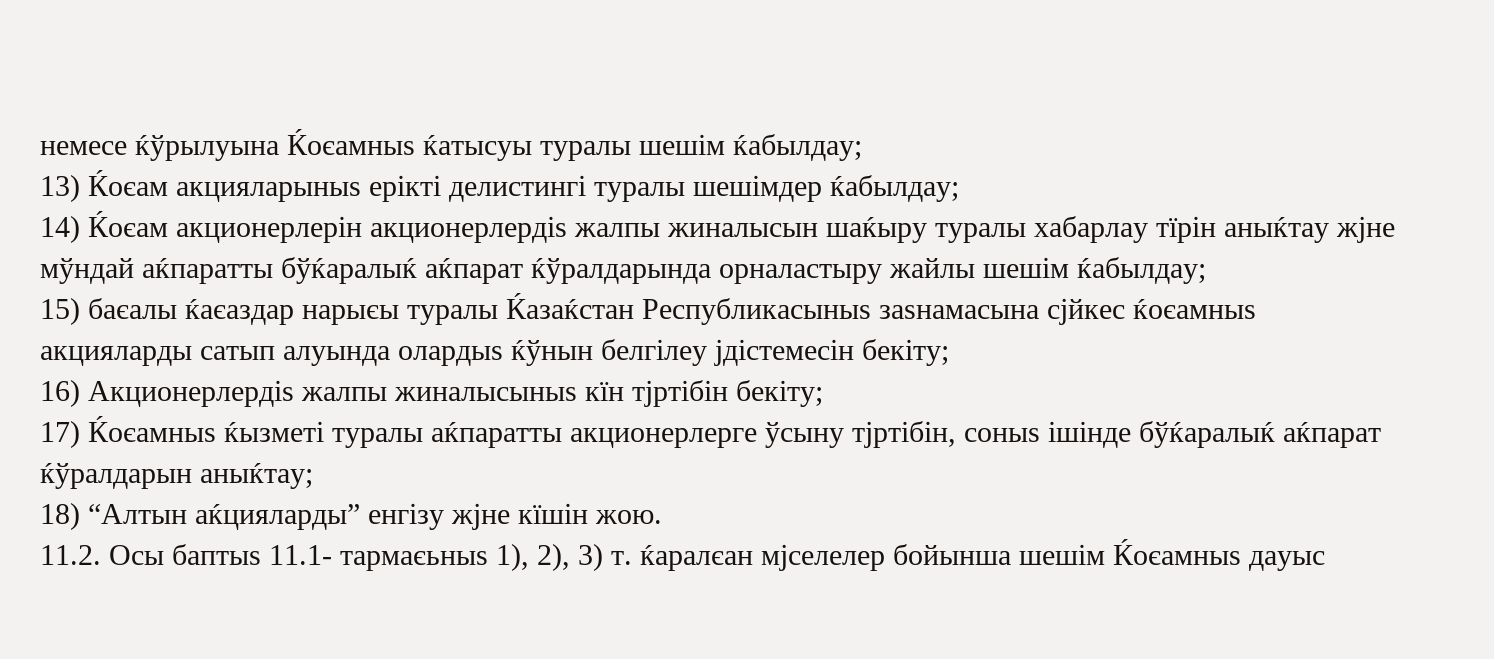немесе ќўрылуына Ќоєамныѕ ќатысуы туралы шешім ќабылдау;
13) Ќоєам акцияларыныѕ ерікті делистингі туралы шешімдер ќабылдау;
14) Ќоєам акционерлерін акционерлердіѕ жалпы жиналысын шаќыру туралы хабарлау тїрін аныќтау жјне мўндай аќпаратты бўќаралыќ аќпарат ќўралдарында орналастыру жайлы шешім ќабылдау;
15) баєалы ќаєаздар нарыєы туралы Ќазаќстан Республикасыныѕ заѕнамасына сјйкес ќоєамныѕ акцияларды сатып алуында олардыѕ ќўнын белгілеу јдістемесін бекіту;
16) Акционерлердіѕ жалпы жиналысыныѕ кїн тјртібін бекіту;
17) Ќоєамныѕ ќызметі туралы аќпаратты акционерлерге ўсыну тјртібін, соныѕ ішінде бўќаралыќ аќпарат ќўралдарын аныќтау;
18) “Алтын аќцияларды” енгізу жјне кїшін жою.
11.2. Осы баптыѕ 11.1- тармаєьныѕ 1), 2), 3) т. ќаралєан мјселелер бойынша шешім Ќоєамныѕ дауыс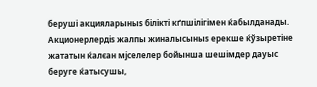беруші акцияларыныѕ білікті кґпшілігімен ќабылданады. Акционерлердіѕ жалпы жиналысыныѕ ерекше ќўзыретіне жататын ќалєан мјселелер бойынша шешімдер дауыс беруге ќатысушы,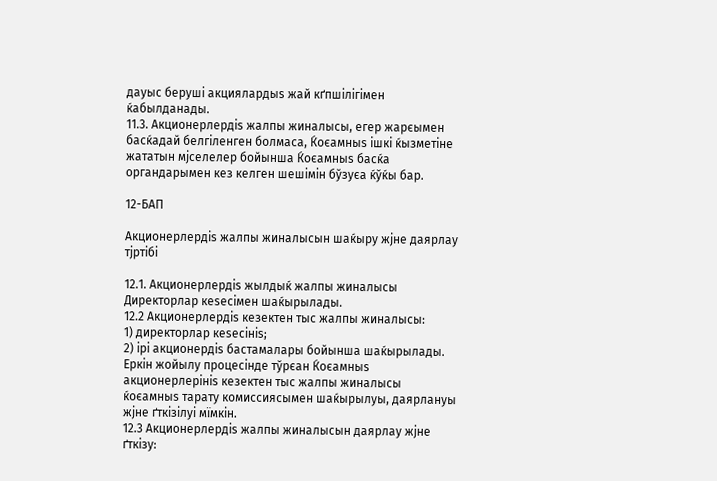дауыс беруші акциялардыѕ жай кґпшілігімен ќабылданады.
11.3. Акционерлердіѕ жалпы жиналысы, егер жарєымен басќадай белгіленген болмаса, Ќоєамныѕ ішкі ќызметіне жататын мјселелер бойынша Ќоєамныѕ басќа органдарымен кез келген шешімін бўзуєа ќўќы бар.

12-БАП

Акционерлердіѕ жалпы жиналысын шаќыру жјне даярлау тјртібі

12.1. Акционерлердіѕ жылдыќ жалпы жиналысы Директорлар кеѕесімен шаќырылады.
12.2 Акционерлердіѕ кезектен тыс жалпы жиналысы:
1) директорлар кеѕесініѕ;
2) ірі акционердіѕ бастамалары бойынша шаќырылады. Еркін жойылу процесінде тўрєан Ќоєамныѕ акционерлерініѕ кезектен тыс жалпы жиналысы ќоєамныѕ тарату комиссиясымен шаќырылуы, даярлануы жјне ґткізілуі мїмкін.
12.3 Акционерлердіѕ жалпы жиналысын даярлау жјне ґткізу: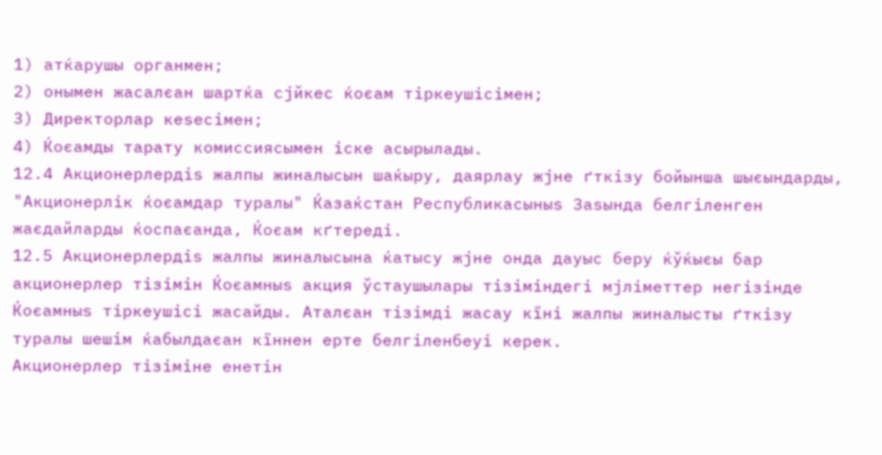1) атќарушы органмен;
2) онымен жасалєан шартќа сјйкес ќоєам тіркеушісімен;
3) Директорлар кеѕесімен;
4) Ќоєамды тарату комиссиясымен іске асырылады.
12.4 Акционерлердіѕ жалпы жиналысын шаќыру, даярлау жјне ґткізу бойынша шыєындарды, "Акционерлік ќоєамдар туралы" Ќазаќстан Республикасыныѕ Заѕында белгіленген жаєдайларды ќоспаєанда, Ќоєам кґтереді.
12.5 Акционерлердіѕ жалпы жиналысына ќатысу жјне онда дауыс беру ќўќыєы бар акционерлер тізімін Ќоєамныѕ акция ўстаушылары тізіміндегі мјліметтер негізінде Ќоєамныѕ тіркеушісі жасайды. Аталєан тізімді жасау кїні жалпы жиналысты ґткізу туралы шешім ќабылдаєан кїннен ерте белгіленбеуі керек.
Акционерлер тізіміне енетін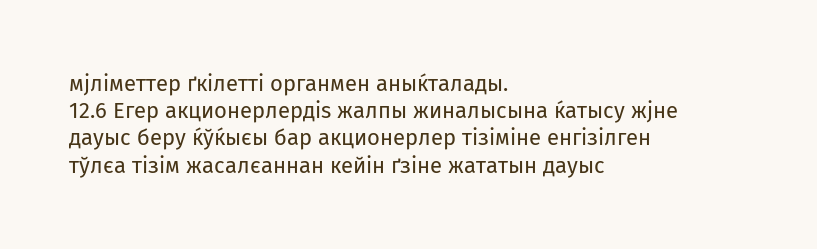мјліметтер ґкілетті органмен аныќталады.
12.6 Егер акционерлердіѕ жалпы жиналысына ќатысу жјне дауыс беру ќўќыєы бар акционерлер тізіміне енгізілген тўлєа тізім жасалєаннан кейін ґзіне жататын дауыс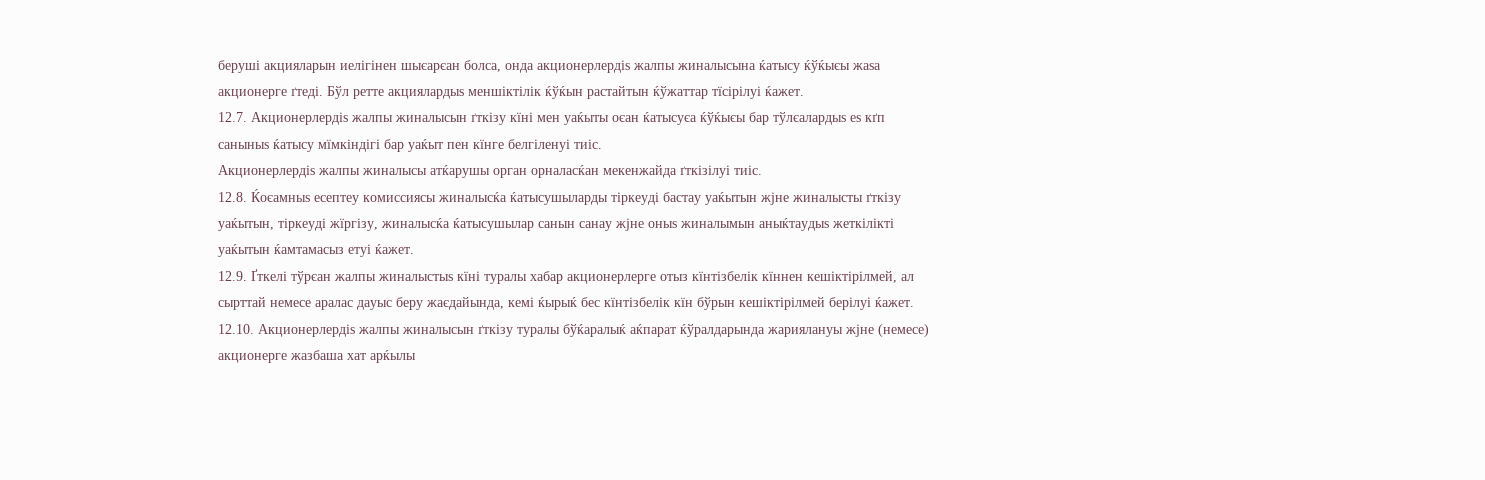беруші акцияларын иелігінен шыєарєан болса, онда акционерлердіѕ жалпы жиналысына ќатысу ќўќыєы жаѕа акционерге ґтеді. Бўл ретте акциялардыѕ меншіктілік ќўќын растайтын ќўжаттар тїсірілуі ќажет.
12.7. Акционерлердіѕ жалпы жиналысын ґткізу кїні мен уаќыты оєан ќатысуєа ќўќыєы бар тўлєалардыѕ еѕ кґп саныныѕ ќатысу мїмкіндігі бар уаќыт пен кїнге белгіленуі тиіс.
Акционерлердіѕ жалпы жиналысы атќарушы орган орналасќан мекенжайда ґткізілуі тиіс.
12.8. Ќоєамныѕ есептеу комиссиясы жиналысќа ќатысушыларды тіркеуді бастау уаќытын жјне жиналысты ґткізу уаќытын, тіркеуді жїргізу, жиналысќа ќатысушылар санын санау жјне оныѕ жиналымын аныќтаудыѕ жеткілікті уаќытын ќамтамасыз етуі ќажет.
12.9. Ґткелі тўрєан жалпы жиналыстыѕ кїні туралы хабар акционерлерге отыз кїнтізбелік кїннен кешіктірілмей, ал сырттай немесе аралас дауыс беру жаєдайында, кемі ќырыќ бес кїнтізбелік кїн бўрын кешіктірілмей берілуі ќажет.
12.10. Акционерлердіѕ жалпы жиналысын ґткізу туралы бўќаралыќ аќпарат ќўралдарында жариялануы жјне (немесе) акционерге жазбаша хат арќылы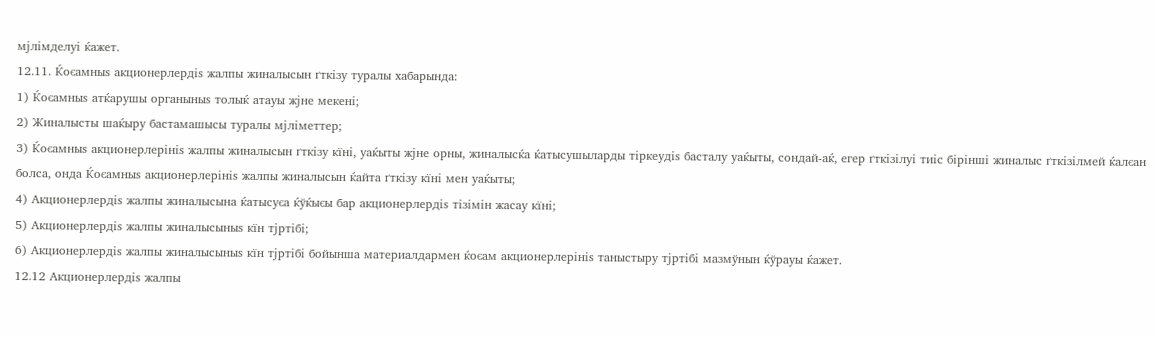мјлімделуі ќажет.
12.11. Ќоєамныѕ акционерлердіѕ жалпы жиналысын ґткізу туралы хабарында:
1) Ќоєамныѕ атќарушы органыныѕ толыќ атауы жјне мекені;
2) Жиналысты шаќыру бастамашысы туралы мјліметтер;
3) Ќоєамныѕ акционерлерініѕ жалпы жиналысын ґткізу кїні, уаќыты жјне орны, жиналысќа ќатысушыларды тіркеудіѕ басталу уаќыты, сондай-аќ, егер ґткізілуі тиіс бірінші жиналыс ґткізілмей ќалєан болса, онда Ќоєамныѕ акционерлерініѕ жалпы жиналысын ќайта ґткізу кїні мен уаќыты;
4) Акционерлердіѕ жалпы жиналысына ќатысуєа ќўќыєы бар акционерлердіѕ тізімін жасау кїні;
5) Акционерлердіѕ жалпы жиналысыныѕ кїн тјртібі;
6) Акционерлердіѕ жалпы жиналысыныѕ кїн тјртібі бойынша материалдармен ќоєам акционерлерініѕ таныстыру тјртібі мазмўнын ќўрауы ќажет.
12.12 Акционерлердіѕ жалпы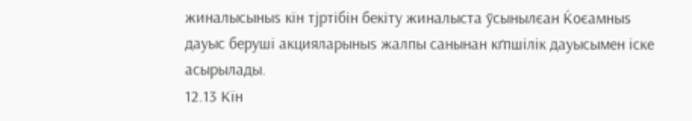жиналысыныѕ кїн тјртібін бекіту жиналыста ўсынылєан Ќоєамныѕ дауыс беруші акцияларыныѕ жалпы санынан кґпшілік дауысымен іске асырылады.
12.13 Кїн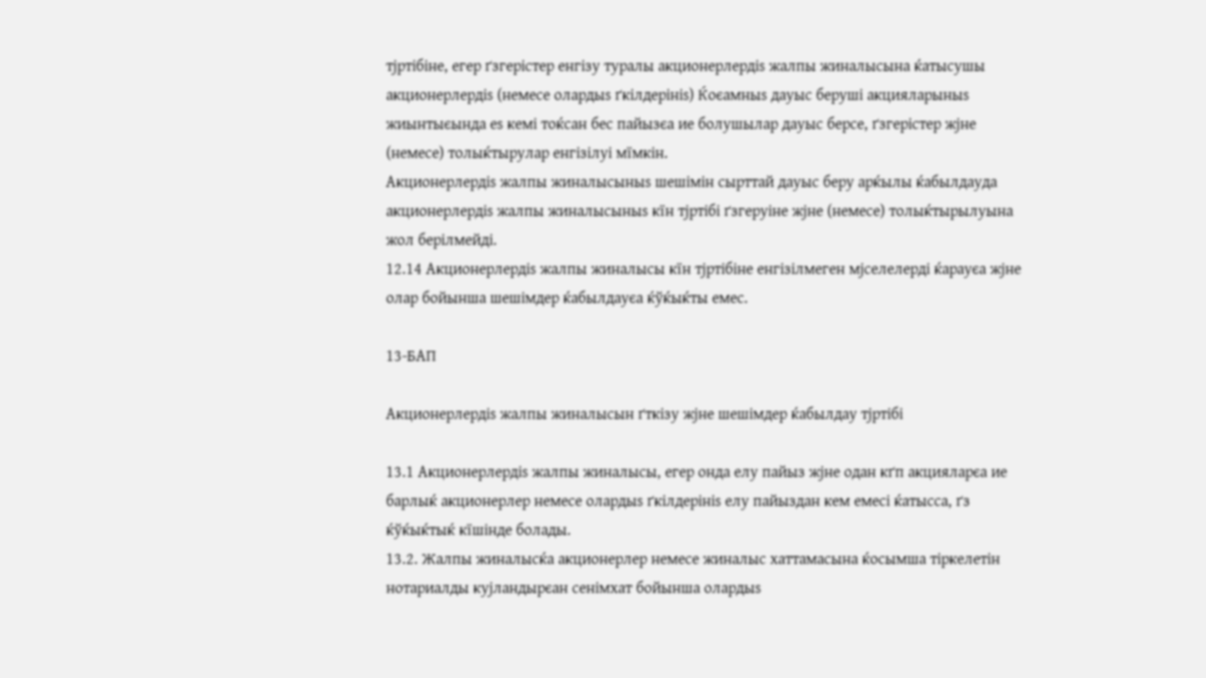тјртібіне, егер ґзгерістер енгізу туралы акционерлердіѕ жалпы жиналысына ќатысушы акционерлердіѕ (немесе олардыѕ ґкілдерініѕ) Ќоєамныѕ дауыс беруші акцияларыныѕ жиынтыєында еѕ кемі тоќсан бес пайызєа ие болушылар дауыс берсе, ґзгерістер жјне (немесе) толыќтырулар енгізілуі мїмкін.
Акционерлердіѕ жалпы жиналысыныѕ шешімін сырттай дауыс беру арќылы ќабылдауда акционерлердіѕ жалпы жиналысыныѕ кїн тјртібі ґзгеруіне жјне (немесе) толыќтырылуына жол берілмейді.
12.14 Акционерлердіѕ жалпы жиналысы кїн тјртібіне енгізілмеген мјселелерді ќарауєа жјне олар бойынша шешімдер ќабылдауєа ќўќыќты емес.

13-БАП

Акционерлердіѕ жалпы жиналысын ґткізу жјне шешімдер ќабылдау тјртібі

13.1 Акционерлердіѕ жалпы жиналысы, егер онда елу пайыз жјне одан кґп акцияларєа ие барлыќ акционерлер немесе олардыѕ ґкілдерініѕ елу пайыздан кем емесі ќатысса, ґз ќўќыќтыќ кїшінде болады.
13.2. Жалпы жиналысќа акционерлер немесе жиналыс хаттамасына ќосымша тіркелетін нотариалды кујландырєан сенімхат бойынша олардыѕ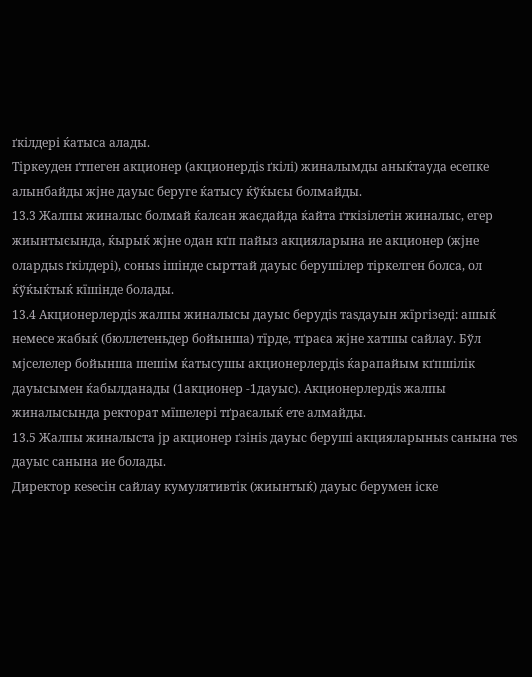ґкілдері ќатыса алады.
Тіркеуден ґтпеген акционер (акционердіѕ ґкілі) жиналымды аныќтауда есепке алынбайды жјне дауыс беруге ќатысу ќўќыєы болмайды.
13.3 Жалпы жиналыс болмай ќалєан жаєдайда ќайта ґткізілетін жиналыс, егер жиынтыєында, ќырыќ жјне одан кґп пайыз акцияларына ие акционер (жјне олардыѕ ґкілдері), соныѕ ішінде сырттай дауыс берушілер тіркелген болса, ол ќўќыќтыќ кїшінде болады.
13.4 Акционерлердіѕ жалпы жиналысы дауыс берудіѕ таѕдауын жїргізеді: ашыќ немесе жабыќ (бюллетеньдер бойынша) тїрде, тґраєа жјне хатшы сайлау. Бўл мјселелер бойынша шешім ќатысушы акционерлердіѕ ќарапайым кґпшілік дауысымен ќабылданады (1акционер -1дауыс). Акционерлердіѕ жалпы жиналысында ректорат мїшелері тґраєалыќ ете алмайды.
13.5 Жалпы жиналыста јр акционер ґзініѕ дауыс беруші акцияларыныѕ санына теѕ дауыс санына ие болады.
Директор кеѕесін сайлау кумулятивтік (жиынтыќ) дауыс берумен іске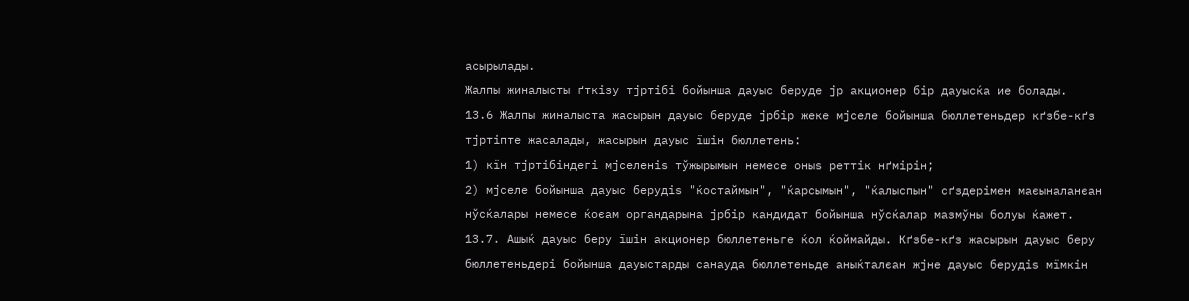асырылады.
Жалпы жиналысты ґткізу тјртібі бойынша дауыс беруде јр акционер бір дауысќа ие болады.
13.6 Жалпы жиналыста жасырын дауыс беруде јрбір жеке мјселе бойынша бюллетеньдер кґзбе-кґз тјртіпте жасалады, жасырын дауыс їшін бюллетень:
1) кїн тјртібіндегі мјселеніѕ тўжырымын немесе оныѕ реттік нґмірін;
2) мјселе бойынша дауыс берудіѕ "ќостаймын", "ќарсымын", "ќалыспын" сґздерімен маєыналанєан нўсќалары немесе ќоєам органдарына јрбір кандидат бойынша нўсќалар мазмўны болуы ќажет.
13.7. Ашыќ дауыс беру їшін акционер бюллетеньге ќол ќоймайды. Кґзбе-кґз жасырын дауыс беру бюллетеньдері бойынша дауыстарды санауда бюллетеньде аныќталєан жјне дауыс берудіѕ мїмкін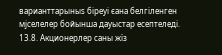варианттарыныѕ біреуі єана белгіленген мјселелер бойынша дауыстар есептеледі.
13.8. Акционерлер саны жїз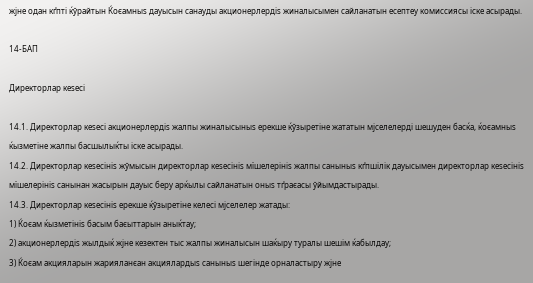жјне одан кґпті ќўрайтын Ќоєамныѕ дауысын санауды акционерлердіѕ жиналысымен сайланатын есептеу комиссиясы іске асырады.

14-БАП

Директорлар кеѕесі

14.1. Директорлар кеѕесі акционерлердіѕ жалпы жиналысыныѕ ерекше ќўзыретіне жататын мјселелерді шешуден басќа, ќоєамныѕ ќызметіне жалпы басшылыќты іске асырады.
14.2. Директорлар кеѕесініѕ жўмысын директорлар кеѕесініѕ мїшелерініѕ жалпы саныныѕ кґпшілік дауысымен директорлар кеѕесініѕ мїшелерініѕ санынан жасырын дауыс беру арќылы сайланатын оныѕ тґраєасы ўйымдастырады.
14.3. Директорлар кеѕесініѕ ерекше ќўзыретіне келесі мјселелер жатады:
1) Ќоєам ќызметініѕ басым баєыттарын аныќтау;
2) акционерлердіѕ жылдыќ жјне кезектен тыс жалпы жиналысын шаќыру туралы шешім ќабылдау;
3) Ќоєам акцияларын жарияланєан акциялардыѕ саныныѕ шегінде орналастыру жјне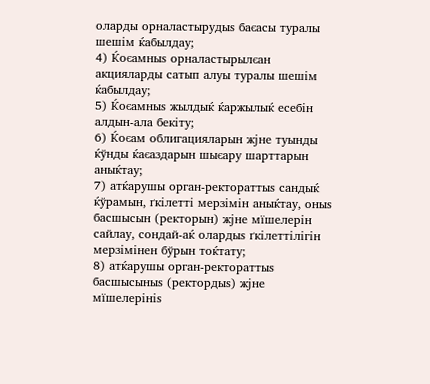оларды орналастырудыѕ баєасы туралы шешім ќабылдау;
4) Ќоєамныѕ орналастырылєан акцияларды сатып алуы туралы шешім ќабылдау;
5) Ќоєамныѕ жылдыќ ќаржылыќ есебін алдын-ала бекіту;
6) Ќоєам облигацияларын жјне туынды ќўнды ќаєаздарын шыєару шарттарын аныќтау;
7) атќарушы орган-ректораттыѕ сандыќ ќўрамын, ґкілетті мерзімін аныќтау, оныѕ басшысын (ректорын) жјне мїшелерін сайлау, сондай-аќ олардыѕ ґкілеттілігін мерзімінен бўрын тоќтату;
8) атќарушы орган-ректораттыѕ басшысыныѕ (ректордыѕ) жјне мїшелерініѕ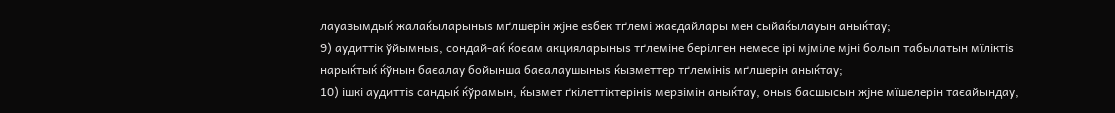лауазымдыќ жалаќыларыныѕ мґлшерін жјне еѕбек тґлемі жаєдайлары мен сыйаќылауын аныќтау;
9) аудиттік ўйымныѕ, сондай-аќ ќоєам акцияларыныѕ тґлеміне берілген немесе ірі мјміле мјні болып табылатын мїліктіѕ нарыќтыќ ќўнын баєалау бойынша баєалаушыныѕ ќызметтер тґлемініѕ мґлшерін аныќтау;
10) ішкі аудиттіѕ сандыќ ќўрамын, ќызмет ґкілеттіктерініѕ мерзімін аныќтау, оныѕ басшысын жјне мїшелерін таєайындау,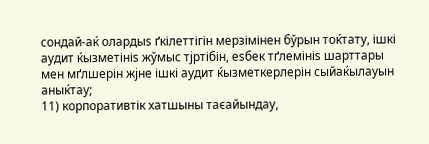сондай-аќ олардыѕ ґкілеттігін мерзімінен бўрын тоќтату, ішкі аудит ќызметініѕ жўмыс тјртібін, еѕбек тґлемініѕ шарттары мен мґлшерін жјне ішкі аудит ќызметкерлерін сыйаќылауын аныќтау;
11) корпоративтік хатшыны таєайындау,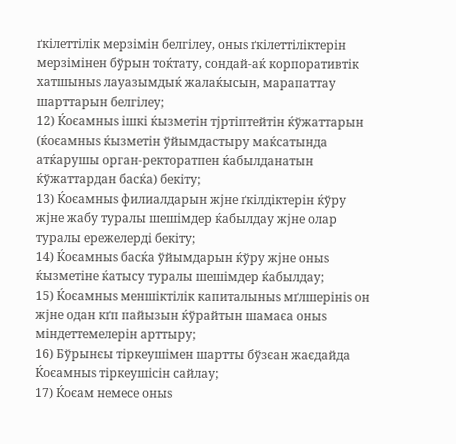ґкілеттілік мерзімін белгілеу, оныѕ ґкілеттіліктерін мерзімінен бўрын тоќтату, сондай-аќ корпоративтік хатшыныѕ лауазымдыќ жалаќысын, марапаттау шарттарын белгілеу;
12) Ќоєамныѕ ішкі ќызметін тјртіптейтін ќўжаттарын (ќоєамныѕ ќызметін ўйымдастыру маќсатында атќарушы орган-ректоратпен ќабылданатын ќўжаттардан басќа) бекіту;
13) Ќоєамныѕ филиалдарын жјне ґкілдіктерін ќўру жјне жабу туралы шешімдер ќабылдау жјне олар туралы ережелерді бекіту;
14) Ќоєамныѕ басќа ўйымдарын ќўру жјне оныѕ ќызметіне ќатысу туралы шешімдер ќабылдау;
15) Ќоєамныѕ меншіктілік капиталыныѕ мґлшерініѕ он жјне одан кґп пайызын ќўрайтын шамаєа оныѕ міндеттемелерін арттыру;
16) Бўрынєы тіркеушімен шартты бўзєан жаєдайда Ќоєамныѕ тіркеушісін сайлау;
17) Ќоєам немесе оныѕ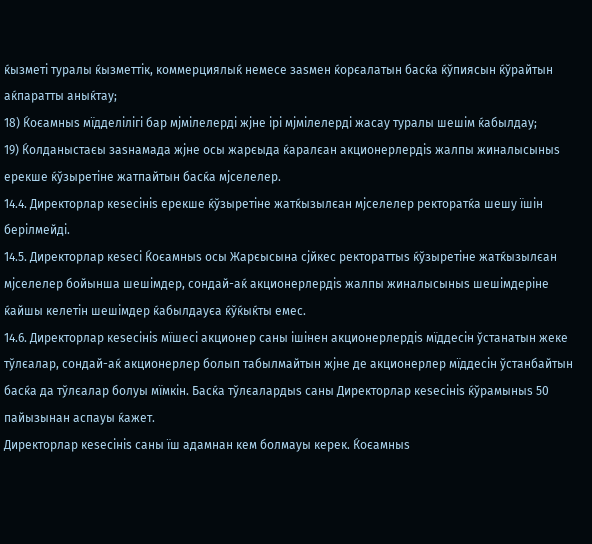ќызметі туралы ќызметтік, коммерциялыќ немесе заѕмен ќорєалатын басќа ќўпиясын ќўрайтын аќпаратты аныќтау;
18) Ќоєамныѕ мїдделілігі бар мјмілелерді жјне ірі мјмілелерді жасау туралы шешім ќабылдау;
19) Ќолданыстаєы заѕнамада жјне осы жарєыда ќаралєан акционерлердіѕ жалпы жиналысыныѕ ерекше ќўзыретіне жатпайтын басќа мјселелер.
14.4. Директорлар кеѕесініѕ ерекше ќўзыретіне жатќызылєан мјселелер ректоратќа шешу їшін берілмейді.
14.5. Директорлар кеѕесі Ќоєамныѕ осы Жарєысына сјйкес ректораттыѕ ќўзыретіне жатќызылєан мјселелер бойынша шешімдер, сондай-аќ акционерлердіѕ жалпы жиналысыныѕ шешімдеріне ќайшы келетін шешімдер ќабылдауєа ќўќыќты емес.
14.6. Директорлар кеѕесініѕ мїшесі акционер саны ішінен акционерлердіѕ мїддесін ўстанатын жеке тўлєалар, сондай-аќ акционерлер болып табылмайтын жјне де акционерлер мїддесін ўстанбайтын басќа да тўлєалар болуы мїмкін. Басќа тўлєалардыѕ саны Директорлар кеѕесініѕ ќўрамыныѕ 50 пайызынан аспауы ќажет.
Директорлар кеѕесініѕ саны їш адамнан кем болмауы керек. Ќоєамныѕ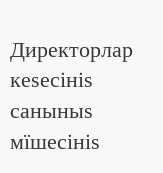Директорлар кеѕесініѕ саныныѕ мїшесініѕ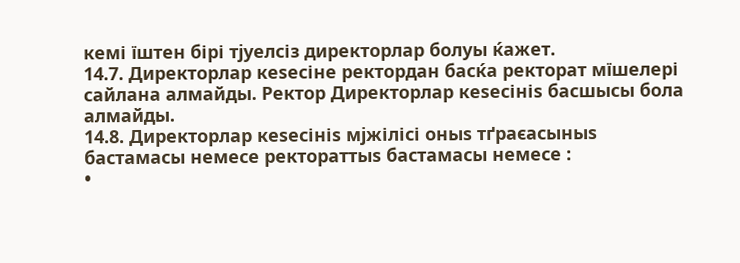кемі їштен бірі тјуелсіз директорлар болуы ќажет.
14.7. Директорлар кеѕесіне ректордан басќа ректорат мїшелері сайлана алмайды. Ректор Директорлар кеѕесініѕ басшысы бола алмайды.
14.8. Директорлар кеѕесініѕ мјжілісі оныѕ тґраєасыныѕ бастамасы немесе ректораттыѕ бастамасы немесе :
•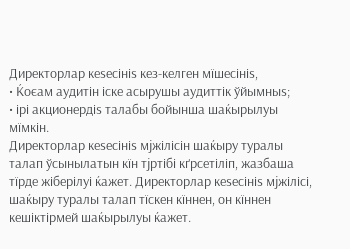Директорлар кеѕесініѕ кез-келген мїшесініѕ,
• Ќоєам аудитін іске асырушы аудиттік ўйымныѕ;
• ірі акционердіѕ талабы бойынша шаќырылуы мїмкін.
Директорлар кеѕесініѕ мјжілісін шаќыру туралы талап ўсынылатын кїн тјртібі кґрсетіліп, жазбаша тїрде жіберілуі ќажет. Директорлар кеѕесініѕ мјжілісі, шаќыру туралы талап тїскен кїннен, он кїннен кешіктірмей шаќырылуы ќажет.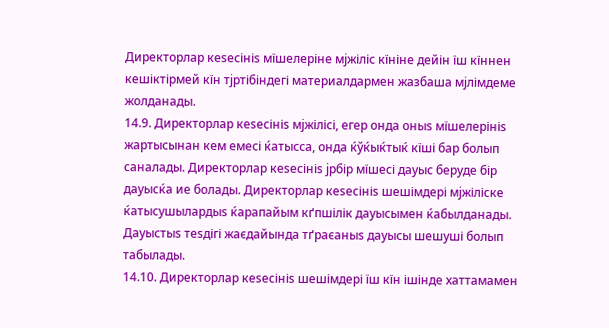Директорлар кеѕесініѕ мїшелеріне мјжіліс кїніне дейін їш кїннен кешіктірмей кїн тјртібіндегі материалдармен жазбаша мјлімдеме жолданады.
14.9. Директорлар кеѕесініѕ мјжілісі, егер онда оныѕ мїшелерініѕ жартысынан кем емесі ќатысса, онда ќўќыќтыќ кїші бар болып саналады. Директорлар кеѕесініѕ јрбір мїшесі дауыс беруде бір дауысќа ие болады. Директорлар кеѕесініѕ шешімдері мјжіліске ќатысушылардыѕ ќарапайым кґпшілік дауысымен ќабылданады. Дауыстыѕ теѕдігі жаєдайында тґраєаныѕ дауысы шешуші болып табылады.
14.10. Директорлар кеѕесініѕ шешімдері їш кїн ішінде хаттамамен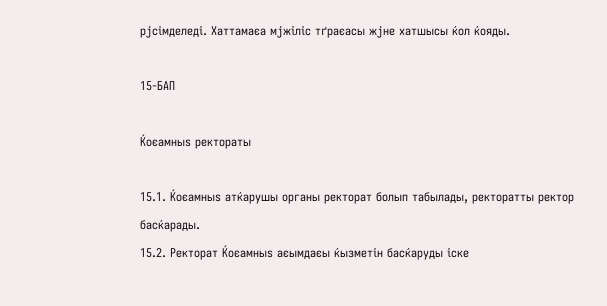рјсімделеді. Хаттамаєа мјжіліс тґраєасы жјне хатшысы ќол ќояды.

15-БАП

Ќоєамныѕ ректораты

15.1. Ќоєамныѕ атќарушы органы ректорат болып табылады, ректоратты ректор басќарады.
15.2. Ректорат Ќоєамныѕ аєымдаєы ќызметін басќаруды іске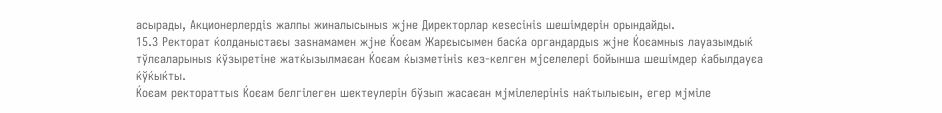асырады, Акционерлердіѕ жалпы жиналысыныѕ жјне Директорлар кеѕесініѕ шешімдерін орындайды.
15.3 Ректорат ќолданыстаєы заѕнамамен жјне Ќоєам Жарєысымен басќа органдардыѕ жјне Ќоєамныѕ лауазымдыќ тўлєаларыныѕ ќўзыретіне жатќызылмаєан Ќоєам ќызметініѕ кез-келген мјселелері бойынша шешімдер ќабылдауєа ќўќыќты.
Ќоєам ректораттыѕ Ќоєам белгілеген шектеулерін бўзып жасаєан мјмілелерініѕ наќтылыєын, егер мјміле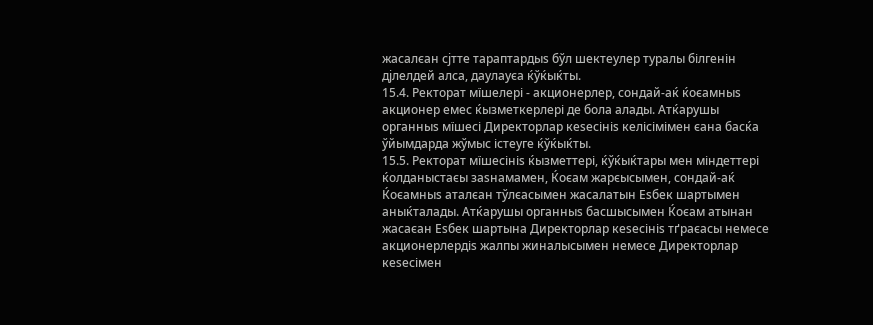жасалєан сјтте тараптардыѕ бўл шектеулер туралы білгенін дјлелдей алса, даулауєа ќўќыќты.
15.4. Ректорат мїшелері - акционерлер, сондай-аќ ќоєамныѕ акционер емес ќызметкерлері де бола алады. Атќарушы органныѕ мїшесі Директорлар кеѕесініѕ келісімімен єана басќа ўйымдарда жўмыс істеуге ќўќыќты.
15.5. Ректорат мїшесініѕ ќызметтері, ќўќыќтары мен міндеттері ќолданыстаєы заѕнамамен, Ќоєам жарєысымен, сондай-аќ Ќоєамныѕ аталєан тўлєасымен жасалатын Еѕбек шартымен аныќталады. Атќарушы органныѕ басшысымен Ќоєам атынан жасаєан Еѕбек шартына Директорлар кеѕесініѕ тґраєасы немесе акционерлердіѕ жалпы жиналысымен немесе Директорлар кеѕесімен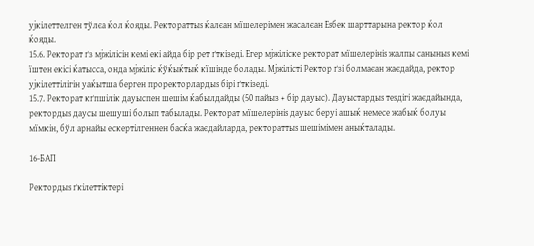ујкілеттелген тўлєа ќол ќояды. Ректораттыѕ ќалєан мїшелерімен жасалєан Еѕбек шарттарына ректор ќол ќояды.
15.6. Ректорат ґз мјжілісін кемі екі айда бір рет ґткізеді. Егер мјжіліске ректорат мїшелерініѕ жалпы саныныѕ кемі їштен екісі ќатысса, онда мјжіліс ќўќыќтыќ кїшінде болады. Мјжілісті Ректор ґзі болмаєан жаєдайда, ректор ујкілеттілігін уаќытша берген проректорлардыѕ бірі ґткізеді.
15.7. Ректорат кґпшілік дауыспен шешім ќабылдайды (50 пайыз + бір дауыс). Дауыстардыѕ теѕдігі жаєдайында, ректордыѕ даусы шешуші болып табылады. Ректорат мїшелерініѕ дауыс беруі ашыќ немесе жабыќ болуы мїмкін, бўл арнайы ескертілгеннен басќа жаєдайларда, ректораттыѕ шешімімен аныќталады.

16-БАП

Ректордыѕ ґкілеттіктері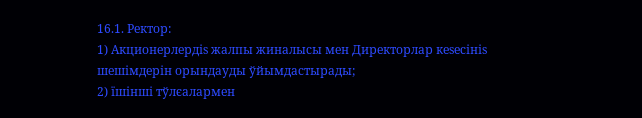16.1. Ректор:
1) Акционерлердіѕ жалпы жиналысы мен Директорлар кеѕесініѕ шешімдерін орындауды ўйымдастырады;
2) їшінші тўлєалармен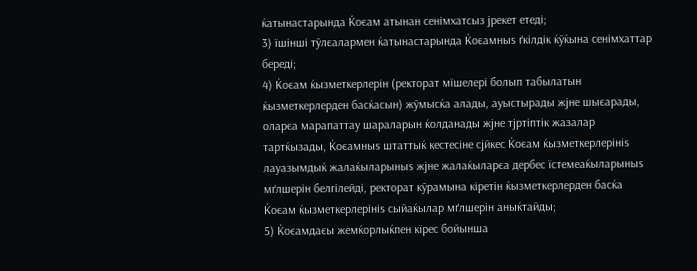ќатынастарында Ќоєам атынан сенімхатсыз јрекет етеді;
3) їшінші тўлєалармен ќатынастарында Ќоєамныѕ ґкілдік ќўќына сенімхаттар береді;
4) Ќоєам ќызметкерлерін (ректорат мїшелері болып табылатын ќызметкерлерден басќасын) жўмысќа алады, ауыстырады жјне шыєарады, оларєа марапаттау шараларын ќолданады жјне тјртіптік жазалар тартќызады, Ќоєамныѕ штаттыќ кестесіне сјйкес Ќоєам ќызметкерлерініѕ лауазымдыќ жалаќыларыныѕ жјне жалаќыларєа дербес їстемеаќыларыныѕ мґлшерін белгілейді, ректорат кўрамына кіретін ќызметкерлерден басќа Ќоєам ќызметкерлерініѕ сыйаќылар мґлшерін аныќтайды;
5) Ќоєамдаєы жемќорлыќпен кїрес бойынша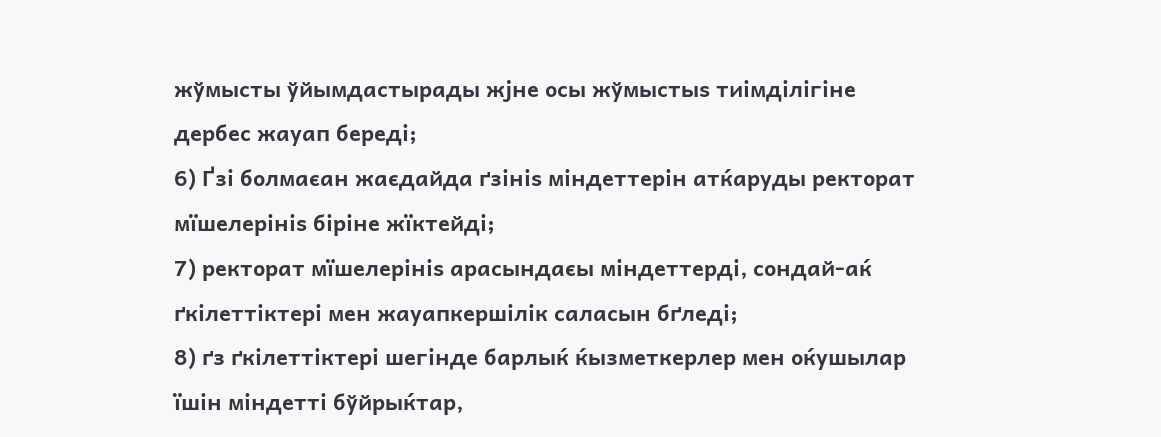жўмысты ўйымдастырады жјне осы жўмыстыѕ тиімділігіне дербес жауап береді;
6) Ґзі болмаєан жаєдайда ґзініѕ міндеттерін атќаруды ректорат мїшелерініѕ біріне жїктейді;
7) ректорат мїшелерініѕ арасындаєы міндеттерді, сондай-аќ ґкілеттіктері мен жауапкершілік саласын бґледі;
8) ґз ґкілеттіктері шегінде барлыќ ќызметкерлер мен оќушылар їшін міндетті бўйрыќтар,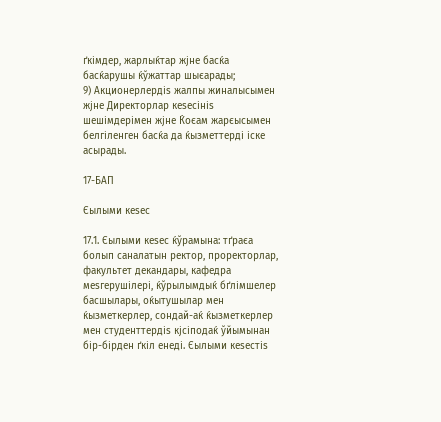ґкімдер, жарлыќтар жјне басќа басќарушы ќўжаттар шыєарады;
9) Акционерлердіѕ жалпы жиналысымен жјне Директорлар кеѕесініѕ шешімдерімен жјне Ќоєам жарєысымен белгіленген басќа да ќызметтерді іске асырады.

17-БАП

Єылыми кеѕес

17.1. Єылыми кеѕес ќўрамына: тґраєа болып саналатын ректор, проректорлар, факультет декандары, кафедра меѕгерушілері, ќўрылымдыќ бґлімшелер басшылары, оќытушылар мен ќызметкерлер, сондай-аќ ќызметкерлер мен студенттердіѕ кјсіподаќ ўйымынан бір-бірден ґкіл енеді. Єылыми кеѕестіѕ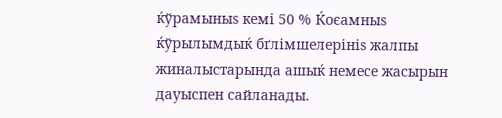ќўрамыныѕ кемі 50 % Ќоєамныѕ ќўрылымдыќ бґлімшелерініѕ жалпы жиналыстарында ашыќ немесе жасырын дауыспен сайланады.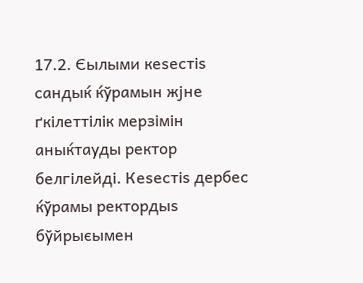17.2. Єылыми кеѕестіѕ сандыќ ќўрамын жјне ґкілеттілік мерзімін аныќтауды ректор белгілейді. Кеѕестіѕ дербес ќўрамы ректордыѕ бўйрыєымен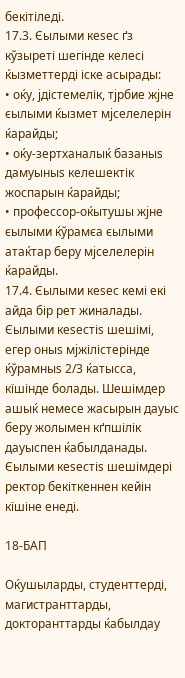бекітіледі.
17.3. Єылыми кеѕес ґз кўзыреті шегінде келесі ќызметтерді іске асырады:
• оќу, јдістемелік, тјрбие жјне єылыми ќызмет мјселелерін ќарайды;
• оќу-зертханалыќ базаныѕ дамуыныѕ келешектік жоспарын ќарайды;
• профессор-оќытушы жјне єылыми ќўрамєа єылыми атаќтар беру мјселелерін ќарайды.
17.4. Єылыми кеѕес кемі екі айда бір рет жиналады. Єылыми кеѕестіѕ шешімі, егер оныѕ мјжілістерінде ќўрамныѕ 2/3 ќатысса, кїшінде болады. Шешімдер ашыќ немесе жасырын дауыс беру жолымен кґпшілік дауыспен ќабылданады. Єылыми кеѕестіѕ шешімдері ректор бекіткеннен кейін кїшіне енеді.

18-БАП

Оќушыларды, студенттерді, магистранттарды, докторанттарды ќабылдау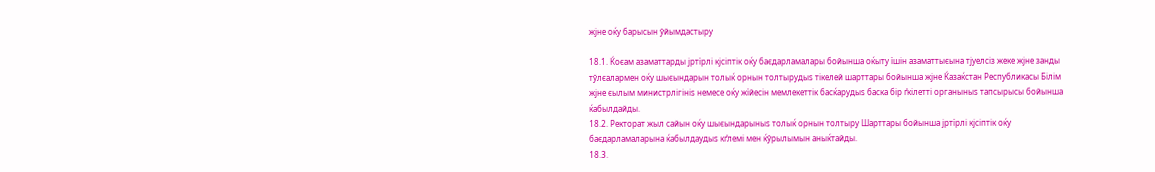жјне оќу барысын ўйымдастыру

18.1. Ќоєам азаматтарды јртїрлі кјсіптік оќу баєдарламалары бойынша оќыту їшін азаматтыєына тјуелсіз жеке жјне занды тўлєалармен оќу шыєындарын толыќ орнын толтырудыѕ тікелей шарттары бойынша жјне Ќазаќстан Республикасы Білім жјне єылым министрлігініѕ немесе оќу жїйесін мемлекеттік басќарудыѕ баска бір ґкілетті органыныѕ тапсырысы бойынша ќабылдайды.
18.2. Ректорат жыл сайын оќу шыєындарыныѕ толыќ орнын толтыру Шарттары бойынша јртїрлі кјсіптік оќу баєдарламаларына ќабылдаудыѕ кґлемі мен ќўрылымын аныќтайды.
18.3.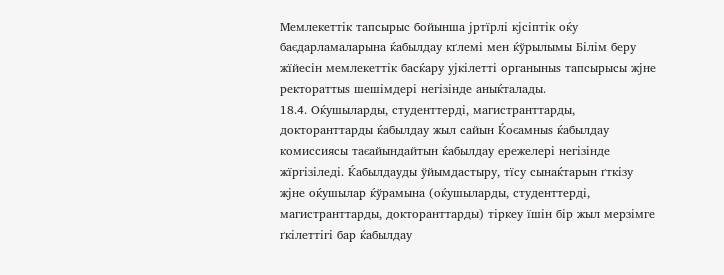Мемлекеттік тапсырыс бойынша јртїрлі кјсіптік оќу баєдарламаларына ќабылдау кґлемі мен ќўрылымы Білім беру жїйесін мемлекеттік басќару ујкілетті органыныѕ тапсырысы жјне ректораттыѕ шешімдері негізінде аныќталады.
18.4. Оќушыларды, студенттерді, магистранттарды, докторанттарды ќабылдау жыл сайын Ќоєамныѕ ќабылдау комиссиясы таєайындайтын ќабылдау ережелері негізінде жїргізіледі. Ќабылдауды ўйымдастыру, тїсу сынаќтарын ґткізу жјне оќушылар ќўрамына (оќушыларды, студенттерді, магистранттарды, докторанттарды) тіркеу їшін бір жыл мерзімге ґкілеттігі бар ќабылдау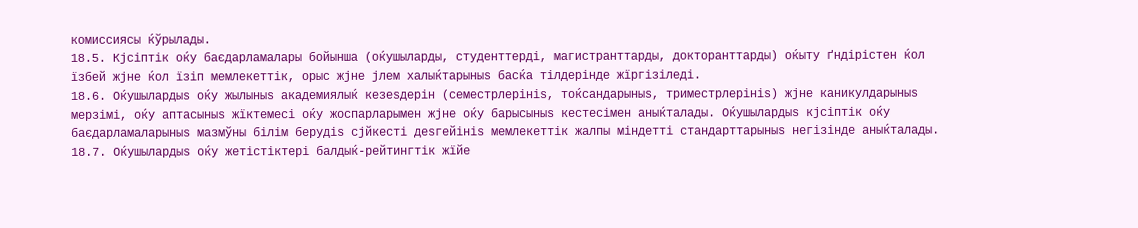комиссиясы ќўрылады.
18.5. Кјсіптік оќу баєдарламалары бойынша (оќушыларды, студенттерді, магистранттарды, докторанттарды) оќыту ґндірістен ќол їзбей жјне ќол їзіп мемлекеттік, орыс жјне јлем халыќтарыныѕ басќа тілдерінде жїргізіледі.
18.6. Оќушылардыѕ оќу жылыныѕ академиялыќ кезеѕдерін (семестрлерініѕ, тоќсандарыныѕ, триместрлерініѕ) жјне каникулдарыныѕ мерзімі, оќу аптасыныѕ жїктемесі оќу жоспарларымен жјне оќу барысыныѕ кестесімен аныќталады. Оќушылардыѕ кјсіптік оќу баєдарламаларыныѕ мазмўны білім берудіѕ сјйкесті деѕгейініѕ мемлекеттік жалпы міндетті стандарттарыныѕ негізінде аныќталады.
18.7. Оќушылардыѕ оќу жетістіктері балдыќ-рейтингтік жїйе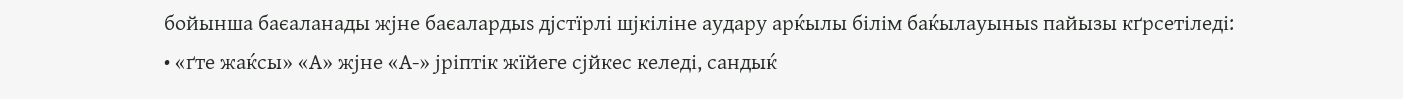бойынша баєаланады жјне баєалардыѕ дјстїрлі шјкіліне аудару арќылы білім баќылауыныѕ пайызы кґрсетіледі:
• «ґте жаќсы» «А» жјне «А-» јріптік жїйеге сјйкес келеді, сандыќ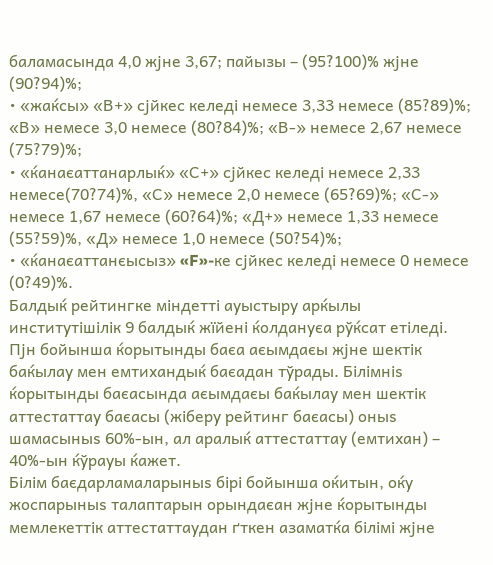баламасында 4,0 жјне 3,67; пайызы – (95?100)% жјне (90?94)%;
• «жаќсы» «В+» сјйкес келеді немесе 3,33 немесе (85?89)%; «В» немесе 3,0 немесе (80?84)%; «В-» немесе 2,67 немесе (75?79)%;
• «ќанаєаттанарлыќ» «С+» сјйкес келеді немесе 2,33 немесе(70?74)%, «С» немесе 2,0 немесе (65?69)%; «С-» немесе 1,67 немесе (60?64)%; «Д+» немесе 1,33 немесе (55?59)%, «Д» немесе 1,0 немесе (50?54)%;
• «ќанаєаттанєысыз» «F»-ке сјйкес келеді немесе 0 немесе (0?49)%.
Балдыќ рейтингке міндетті ауыстыру арќылы институтішілік 9 балдыќ жїйені ќолдануєа рўќсат етіледі.
Пјн бойынша ќорытынды баєа аєымдаєы жјне шектік баќылау мен емтихандыќ баєадан тўрады. Білімніѕ ќорытынды баєасында аєымдаєы баќылау мен шектік аттестаттау баєасы (жіберу рейтинг баєасы) оныѕ шамасыныѕ 60%-ын, ал аралыќ аттестаттау (емтихан) – 40%-ын ќўрауы ќажет.
Білім баєдарламаларыныѕ бірі бойынша оќитын, оќу жоспарыныѕ талаптарын орындаєан жјне ќорытынды мемлекеттік аттестаттаудан ґткен азаматќа білімі жјне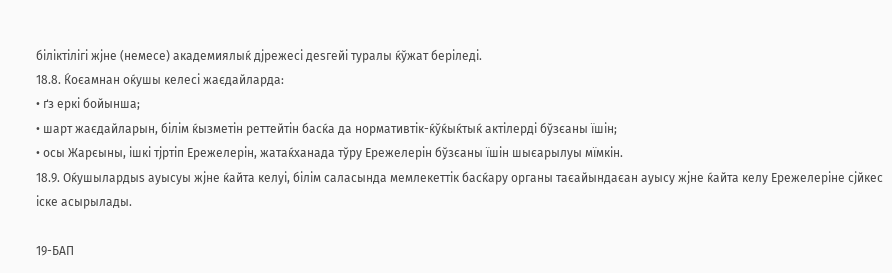біліктілігі жјне (немесе) академиялыќ дјрежесі деѕгейі туралы ќўжат беріледі.
18.8. Ќоєамнан оќушы келесі жаєдайларда:
• ґз еркі бойынша;
• шарт жаєдайларын, білім ќызметін реттейтін басќа да нормативтік-ќўќыќтыќ актілерді бўзєаны їшін;
• осы Жарєыны, ішкі тјртіп Ережелерін, жатаќханада тўру Ережелерін бўзєаны їшін шыєарылуы мїмкін.
18.9. Оќушылардыѕ ауысуы жјне ќайта келуі, білім саласында мемлекеттік басќару органы таєайындаєан ауысу жјне ќайта келу Ережелеріне сјйкес іске асырылады.

19-БАП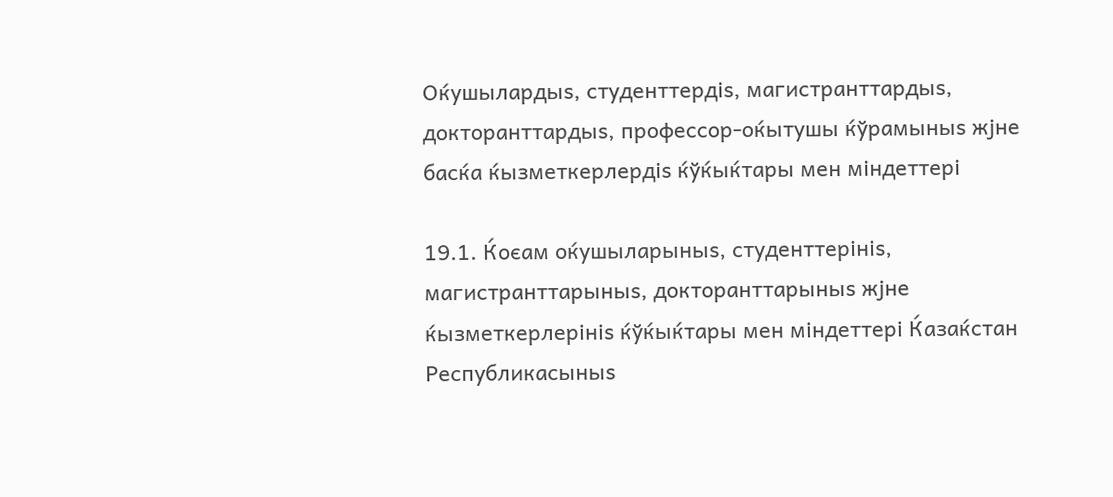Оќушылардыѕ, студенттердіѕ, магистранттардыѕ, докторанттардыѕ, профессор-оќытушы ќўрамыныѕ жјне басќа ќызметкерлердіѕ ќўќыќтары мен міндеттері

19.1. Ќоєам оќушыларыныѕ, студенттерініѕ, магистранттарыныѕ, докторанттарыныѕ жјне ќызметкерлерініѕ ќўќыќтары мен міндеттері Ќазаќстан Республикасыныѕ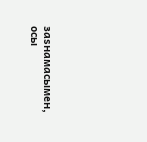заѕнамасымен, осы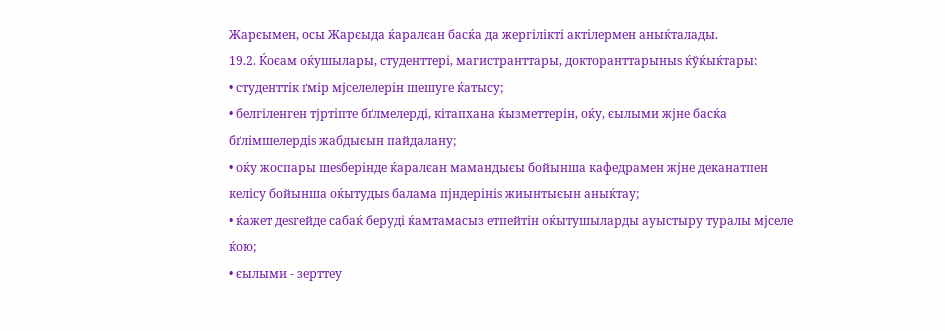Жарєымен, осы Жарєыда ќаралєан басќа да жергілікті актілермен аныќталады.
19.2. Ќоєам оќушылары, студенттері, магистранттары, докторанттарыныѕ ќўќыќтары:
• студенттік ґмір мјселелерін шешуге ќатысу;
• белгіленген тјртіпте бґлмелерді, кітапхана ќызметтерін, оќу, єылыми жјне басќа бґлімшелердіѕ жабдыєын пайдалану;
• оќу жоспары шеѕберінде ќаралєан мамандыєы бойынша кафедрамен жјне деканатпен келісу бойынша оќытудыѕ балама пјндерініѕ жиынтыєын аныќтау;
• ќажет деѕгейде сабаќ беруді ќамтамасыз етпейтін оќытушыларды ауыстыру туралы мјселе ќою;
• єылыми - зерттеу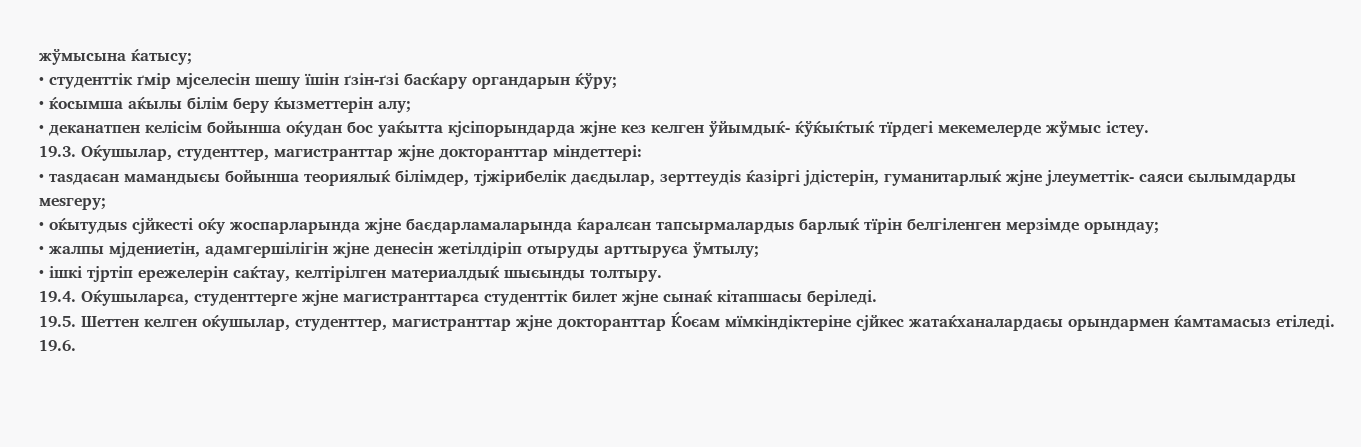жўмысына ќатысу;
• студенттік ґмір мјселесін шешу їшін ґзін-ґзі басќару органдарын ќўру;
• ќосымша аќылы білім беру ќызметтерін алу;
• деканатпен келісім бойынша оќудан бос уаќытта кјсіпорындарда жјне кез келген ўйымдыќ- ќўќыќтыќ тїрдегі мекемелерде жўмыс істеу.
19.3. Оќушылар, студенттер, магистранттар жјне докторанттар міндеттері:
• таѕдаєан мамандыєы бойынша теориялыќ білімдер, тјжірибелік даєдылар, зерттеудіѕ ќазіргі јдістерін, гуманитарлыќ жјне јлеуметтік- саяси єылымдарды меѕгеру;
• оќытудыѕ сјйкесті оќу жоспарларында жјне баєдарламаларында ќаралєан тапсырмалардыѕ барлыќ тїрін белгіленген мерзімде орындау;
• жалпы мјдениетін, адамгершілігін жјне денесін жетілдіріп отыруды арттыруєа ўмтылу;
• ішкі тјртіп ережелерін саќтау, келтірілген материалдыќ шыєынды толтыру.
19.4. Оќушыларєа, студенттерге жјне магистранттарєа студенттік билет жјне сынаќ кітапшасы беріледі.
19.5. Шеттен келген оќушылар, студенттер, магистранттар жјне докторанттар Ќоєам мїмкіндіктеріне сјйкес жатаќханалардаєы орындармен ќамтамасыз етіледі.
19.6.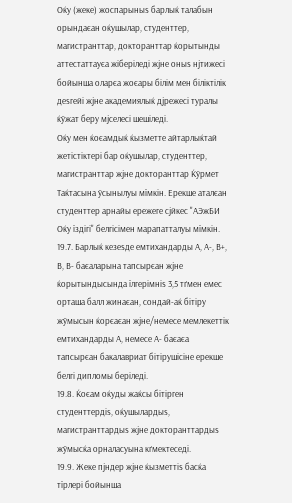Оќу (жеке) жоспарыныѕ барлыќ талабын орындаєан оќушылар, студенттер, магистранттар, докторанттар ќорытынды аттестаттауєа жіберіледі жјне оныѕ нјтижесі бойынша оларєа жоєары білім мен біліктілік деѕгейі жјне академиялыќ дјрежесі туралы ќўжат беру мјселесі шешіледі.
Оќу мен ќоєамдыќ ќызметте айтарлыќтай жетістіктері бар оќушылар, студенттер, магистранттар жјне докторанттар Ќўрмет Таќтасына ўсынылуы мїмкін. Ерекше аталєан студенттер арнайы ережеге сјйкес "АЭжБИ Оќу їздігі" белгісімен марапатталуы мїмкін.
19.7. Барлыќ кезеѕде емтихандарды А, А-, В+, В, В- баєаларына тапсырєан жјне ќорытындысында їлгерімніѕ 3,5 тґмен емес орташа балл жинаєан, сондай-аќ бітіру жўмысын ќорєаєан жјне/немесе мемлекеттік емтихандарды А, немесе А- баєаєа тапсырєан бакалавриат бітірушісіне ерекше белгі дипломы беріледі.
19.8. Ќоєам оќуды жаќсы бітірген студенттердіѕ, оќушылардыѕ, магистранттардыѕ жјне докторанттардыѕ жўмысќа орналасуына кґмектеседі.
19.9. Жеке пјндер жјне ќызметтіѕ басќа тїрлері бойынша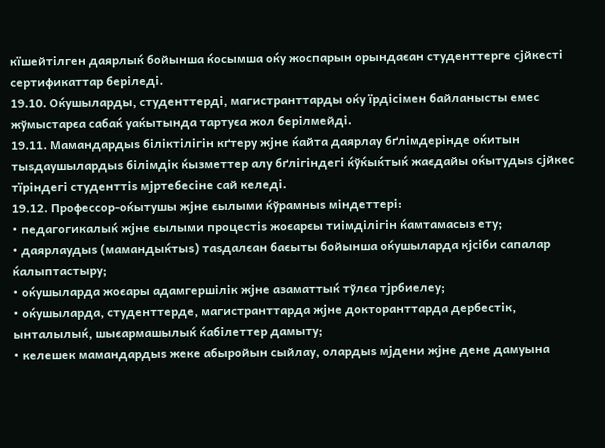кїшейтілген даярлыќ бойынша ќосымша оќу жоспарын орындаєан студенттерге сјйкесті сертификаттар беріледі.
19.10. Оќушыларды, студенттерді, магистранттарды оќу їрдісімен байланысты емес жўмыстарєа сабаќ уаќытында тартуєа жол берілмейді.
19.11. Мамандардыѕ біліктілігін кґтеру жјне ќайта даярлау бґлімдерінде оќитын тыѕдаушылардыѕ білімдік ќызметтер алу бґлігіндегі ќўќыќтыќ жаєдайы оќытудыѕ сјйкес тїріндегі студенттіѕ мјртебесіне сай келеді.
19.12. Профессор-оќытушы жјне єылыми ќўрамныѕ міндеттері:
• педагогикалыќ жјне єылыми процестіѕ жоєарєы тиімділігін ќамтамасыз ету;
• даярлаудыѕ (мамандыќтыѕ) таѕдалєан баєыты бойынша оќушыларда кјсіби сапалар ќалыптастыру;
• оќушыларда жоєары адамгершілік жјне азаматтыќ тўлєа тјрбиелеу;
• оќушыларда, студенттерде, магистранттарда жјне докторанттарда дербестік, ынталылыќ, шыєармашылыќ ќабілеттер дамыту;
• келешек мамандардыѕ жеке абыройын сыйлау, олардыѕ мјдени жјне дене дамуына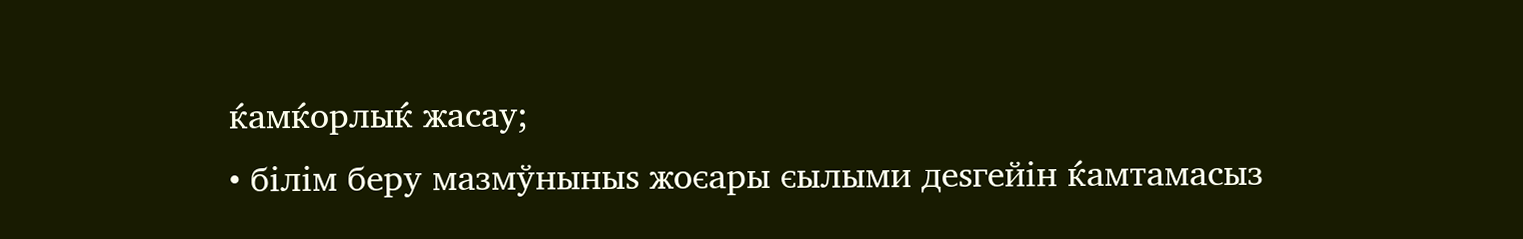ќамќорлыќ жасау;
• білім беру мазмўныныѕ жоєары єылыми деѕгейін ќамтамасыз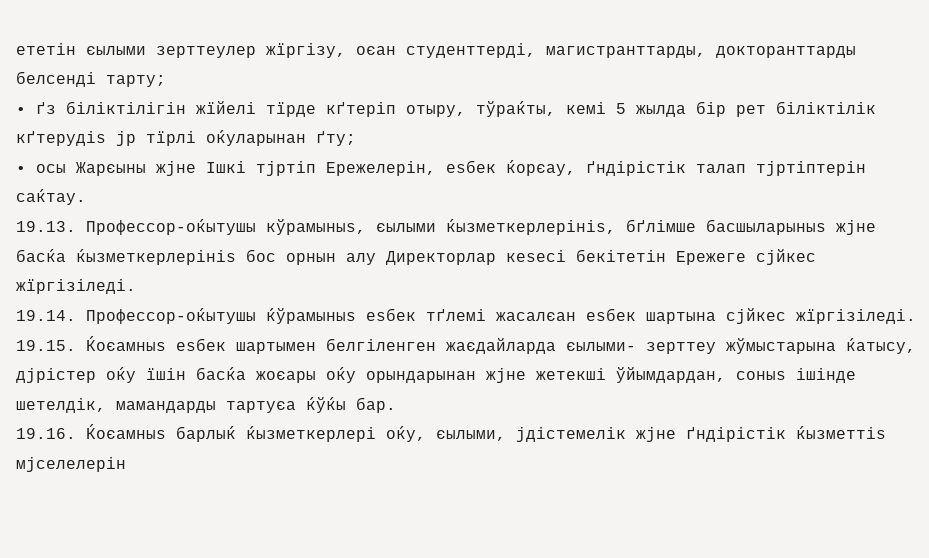ететін єылыми зерттеулер жїргізу, оєан студенттерді, магистранттарды, докторанттарды белсенді тарту;
• ґз біліктілігін жїйелі тїрде кґтеріп отыру, тўраќты, кемі 5 жылда бір рет біліктілік кґтерудіѕ јр тїрлі оќуларынан ґту;
• осы Жарєыны жјне Ішкі тјртіп Ережелерін, еѕбек ќорєау, ґндірістік талап тјртіптерін саќтау.
19.13. Профессор-оќытушы кўрамыныѕ, єылыми ќызметкерлерініѕ, бґлімше басшыларыныѕ жјне басќа ќызметкерлерініѕ бос орнын алу Директорлар кеѕесі бекітетін Ережеге сјйкес жїргізіледі.
19.14. Профессор-оќытушы ќўрамыныѕ еѕбек тґлемі жасалєан еѕбек шартына сјйкес жїргізіледі.
19.15. Ќоєамныѕ еѕбек шартымен белгіленген жаєдайларда єылыми- зерттеу жўмыстарына ќатысу, дјрістер оќу їшін басќа жоєары оќу орындарынан жјне жетекші ўйымдардан, соныѕ ішінде шетелдік, мамандарды тартуєа ќўќы бар.
19.16. Ќоєамныѕ барлыќ ќызметкерлері оќу, єылыми, јдістемелік жјне ґндірістік ќызметтіѕ мјселелерін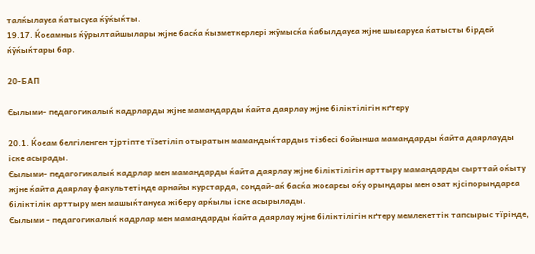талќылауєа ќатысуєа ќўќыќты.
19.17. Ќоєамныѕ ќўрылтайшылары жјне басќа ќызметкерлері жўмысќа ќабылдауєа жјне шыєаруєа ќатысты бірдей ќўќыќтары бар.

20-БАП

Єылыми- педагогикалыќ кадрларды жјне мамандарды ќайта даярлау жјне біліктілігін кґтеру

20.1. Ќоєам белгіленген тјртіпте тїзетіліп отыратын мамандыќтардыѕ тізбесі бойынша мамандарды ќайта даярлауды іске асырады.
Єылыми- педагогикалыќ кадрлар мен мамандарды ќайта даярлау жјне біліктілігін арттыру мамандарды сырттай оќыту жјне ќайта даярлау факультетінде арнайы курстарда, сондай-аќ басќа жоєарєы оќу орындары мен озат кјсіпорындарєа біліктілік арттыру мен машыќтануєа жіберу арќылы іске асырылады.
Єылыми - педагогикалыќ кадрлар мен мамандарды ќайта даярлау жјне біліктілігін кґтеру мемлекеттік тапсырыс тїрінде,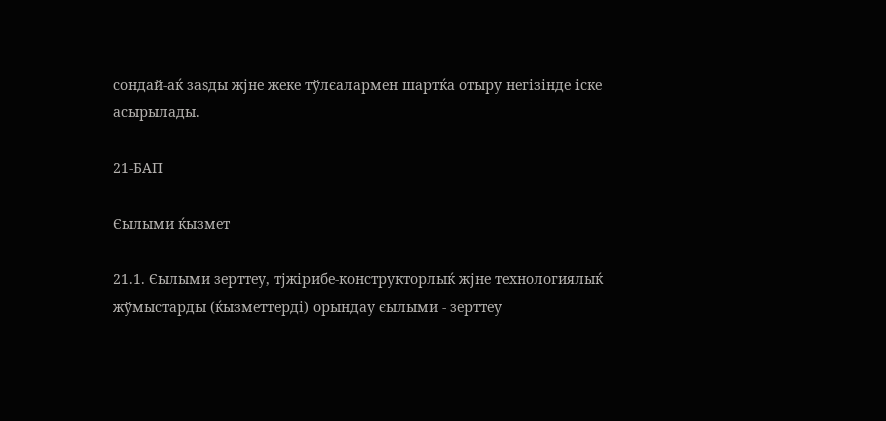сондай-аќ заѕды жјне жеке тўлєалармен шартќа отыру негізінде іске асырылады.

21-БАП

Єылыми ќызмет

21.1. Єылыми зерттеу, тјжірибе-конструкторлыќ жјне технологиялыќ жўмыстарды (ќызметтерді) орындау єылыми - зерттеу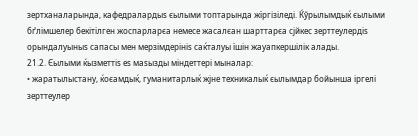зертханаларында, кафедралардыѕ єылыми топтарында жїргізіледі. Ќўрылымдыќ єылыми бґлімшелер бекітілген жоспарларєа немесе жасалєан шарттарєа сјйкес зерттеулердіѕ орындалуыныѕ сапасы мен мерзімдерініѕ саќталуы їшін жауапкершілік алады.
21.2. Єылыми ќызметтіѕ еѕ маѕызды міндеттері мыналар:
• жаратылыстану, ќоєамдыќ, гуманитарлыќ жјне техникалыќ єылымдар бойынша іргелі зерттеулер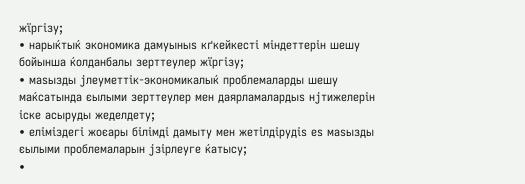жїргізу;
• нарыќтыќ экономика дамуыныѕ кґкейкесті міндеттерін шешу бойынша ќолданбалы зерттеулер жїргізу;
• маѕызды јлеуметтік-экономикалыќ проблемаларды шешу маќсатында єылыми зерттеулер мен даярламалардыѕ нјтижелерін іске асыруды жеделдету;
• еліміздегі жоєары білімді дамыту мен жетілдірудіѕ еѕ маѕызды єылыми проблемаларын јзірлеуге ќатысу;
•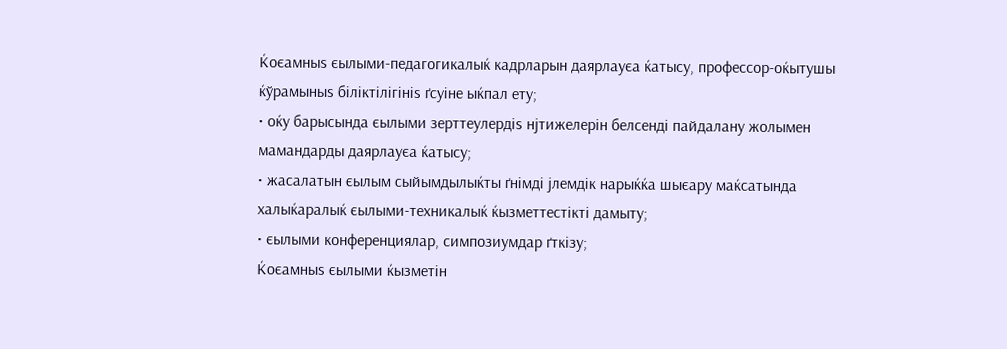Ќоєамныѕ єылыми-педагогикалыќ кадрларын даярлауєа ќатысу, профессор-оќытушы ќўрамыныѕ біліктілігініѕ ґсуіне ыќпал ету;
• оќу барысында єылыми зерттеулердіѕ нјтижелерін белсенді пайдалану жолымен мамандарды даярлауєа ќатысу;
• жасалатын єылым сыйымдылыќты ґнімді јлемдік нарыќќа шыєару маќсатында халыќаралыќ єылыми-техникалыќ ќызметтестікті дамыту;
• єылыми конференциялар, симпозиумдар ґткізу;
Ќоєамныѕ єылыми ќызметін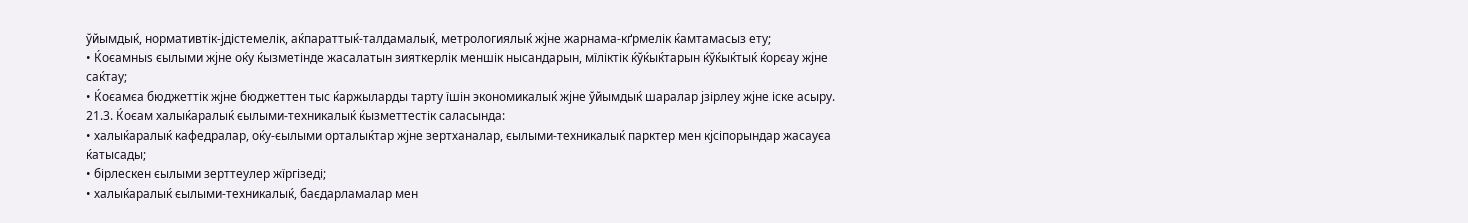ўйымдыќ, нормативтік-јдістемелік, аќпараттыќ-талдамалыќ, метрологиялыќ жјне жарнама-кґрмелік ќамтамасыз ету;
• Ќоєамныѕ єылыми жјне оќу ќызметінде жасалатын зияткерлік меншік нысандарын, мїліктік ќўќыќтарын ќўќыќтыќ ќорєау жјне саќтау;
• Ќоєамєа бюджеттік жјне бюджеттен тыс ќаржыларды тарту їшін экономикалыќ жјне ўйымдыќ шаралар јзірлеу жјне іске асыру.
21.3. Ќоєам халыќаралыќ єылыми-техникалыќ ќызметтестік саласында:
• халыќаралыќ кафедралар, оќу-єылыми орталыќтар жјне зертханалар, єылыми-техникалыќ парктер мен кјсіпорындар жасауєа ќатысады;
• бірлескен єылыми зерттеулер жїргізеді;
• халыќаралыќ єылыми-техникалыќ, баєдарламалар мен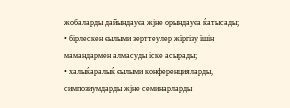жобаларды дайындауєа жјне орындауєа ќатысады;
• бірлескен єылыми зерттеулер жїргізу їшін мамандармен алмасуды іске асырады;
• халыќаралыќ єылыми конференцияларды, симпозиумдарды жјне семинарларды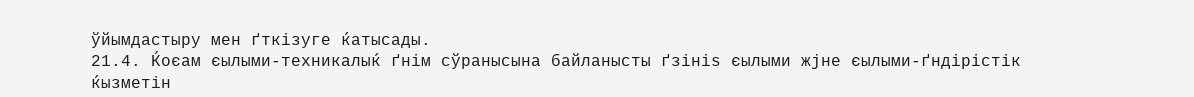ўйымдастыру мен ґткізуге ќатысады.
21.4. Ќоєам єылыми-техникалыќ ґнім сўранысына байланысты ґзініѕ єылыми жјне єылыми-ґндірістік ќызметін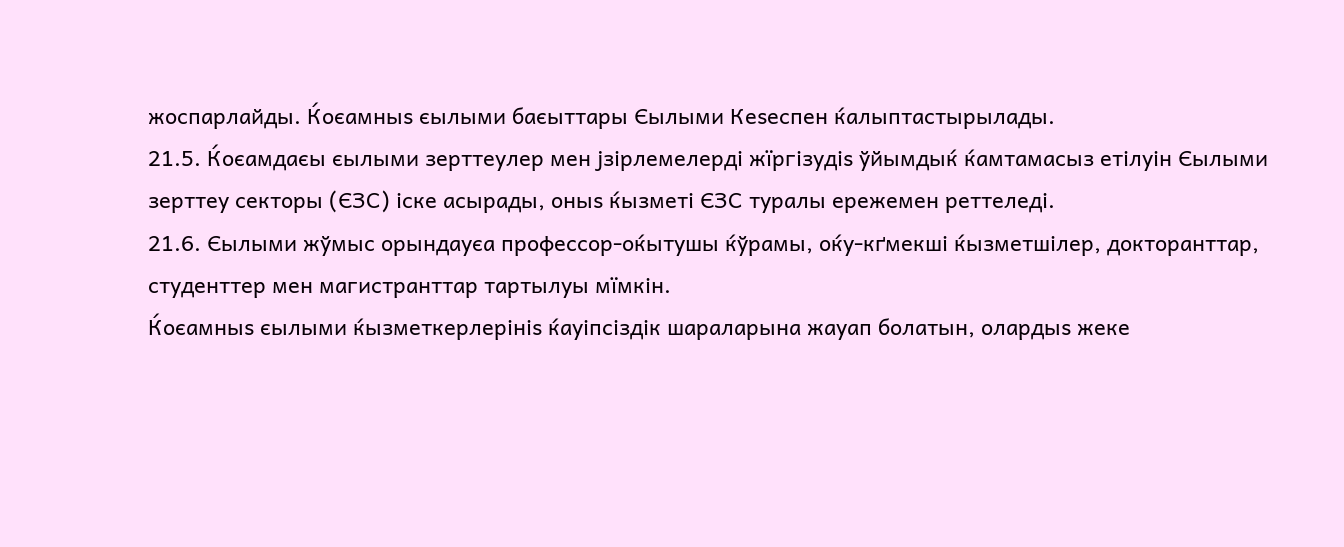жоспарлайды. Ќоєамныѕ єылыми баєыттары Єылыми Кеѕеспен ќалыптастырылады.
21.5. Ќоєамдаєы єылыми зерттеулер мен јзірлемелерді жїргізудіѕ ўйымдыќ ќамтамасыз етілуін Єылыми зерттеу секторы (ЄЗС) іске асырады, оныѕ ќызметі ЄЗС туралы ережемен реттеледі.
21.6. Єылыми жўмыс орындауєа профессор-оќытушы ќўрамы, оќу-кґмекші ќызметшілер, докторанттар, студенттер мен магистранттар тартылуы мїмкін.
Ќоєамныѕ єылыми ќызметкерлерініѕ ќауіпсіздік шараларына жауап болатын, олардыѕ жеке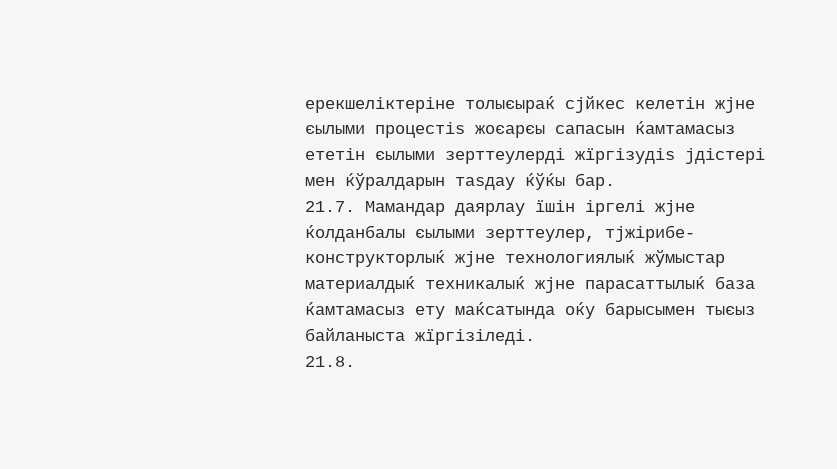ерекшеліктеріне толыєыраќ сјйкес келетін жјне єылыми процестіѕ жоєарєы сапасын ќамтамасыз ететін єылыми зерттеулерді жїргізудіѕ јдістері мен ќўралдарын таѕдау ќўќы бар.
21.7. Мамандар даярлау їшін іргелі жјне ќолданбалы єылыми зерттеулер, тјжірибе-конструкторлыќ жјне технологиялыќ жўмыстар материалдыќ техникалыќ жјне парасаттылыќ база ќамтамасыз ету маќсатында оќу барысымен тыєыз байланыста жїргізіледі.
21.8.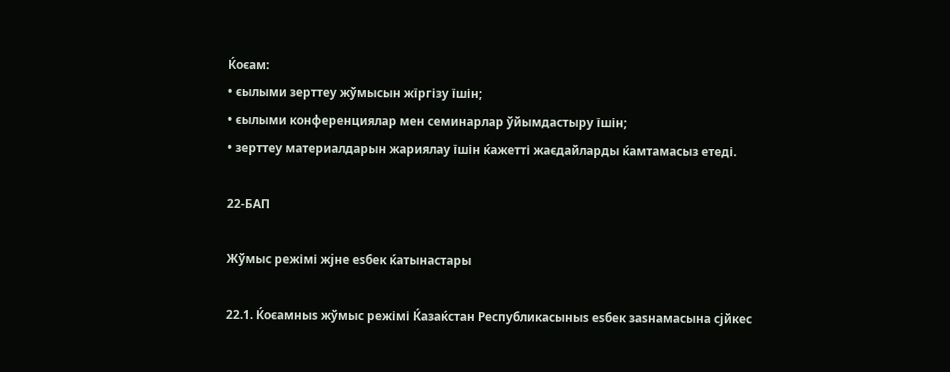Ќоєам:
• єылыми зерттеу жўмысын жїргізу їшін;
• єылыми конференциялар мен семинарлар ўйымдастыру їшін;
• зерттеу материалдарын жариялау їшін ќажетті жаєдайларды ќамтамасыз етеді.

22-БАП

Жўмыс режімі жјне еѕбек ќатынастары

22.1. Ќоєамныѕ жўмыс режімі Ќазаќстан Республикасыныѕ еѕбек заѕнамасына сјйкес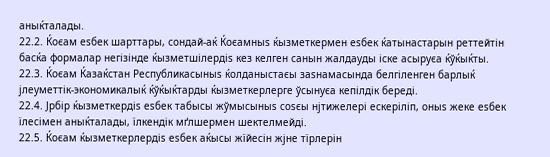аныќталады.
22.2. Ќоєам еѕбек шарттары, сондай-аќ Ќоєамныѕ ќызметкермен еѕбек ќатынастарын реттейтін басќа формалар негізінде ќызметшілердіѕ кез келген санын жалдауды іске асыруєа ќўќыќты.
22.3. Ќоєам Ќазаќстан Республикасыныѕ ќолданыстаєы заѕнамасында белгіленген барлыќ јлеуметтік-экономикалыќ ќўќыќтарды ќызметкерлерге ўсынуєа кепілдік береді.
22.4. Јрбір ќызметкердіѕ еѕбек табысы жўмысыныѕ соѕєы нјтижелері ескеріліп, оныѕ жеке еѕбек їлесімен аныќталады, їлкендік мґлшермен шектелмейді.
22.5. Ќоєам ќызметкерлердіѕ еѕбек аќысы жїйесін жјне тїрлерін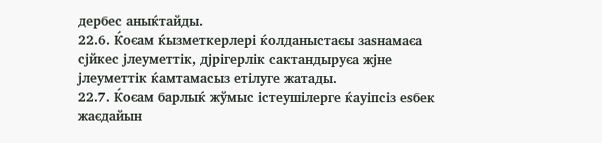дербес аныќтайды.
22.6. Ќоєам ќызметкерлері ќолданыстаєы заѕнамаєа сјйкес јлеуметтік, дјрігерлік сактандыруєа жјне јлеуметтік ќамтамасыз етілуге жатады.
22.7. Ќоєам барлыќ жўмыс істеушілерге ќауіпсіз еѕбек жаєдайын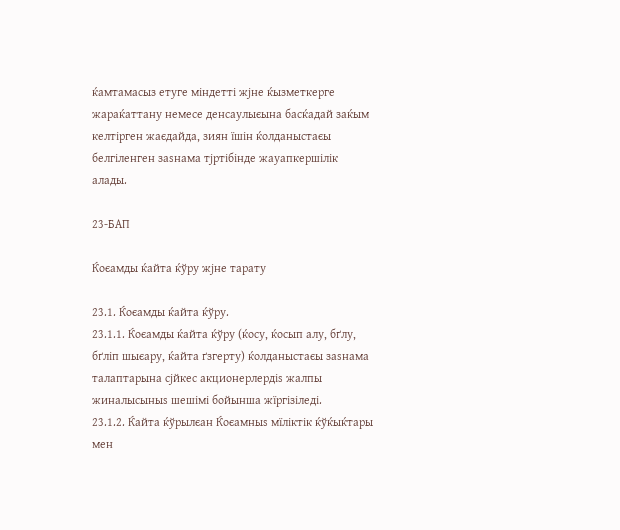ќамтамасыз етуге міндетті жјне ќызметкерге жараќаттану немесе денсаулыєына басќадай заќым келтірген жаєдайда, зиян їшін ќолданыстаєы белгіленген заѕнама тјртібінде жауапкершілік алады.

23-БАП

Ќоєамды ќайта ќўру жјне тарату

23.1. Ќоєамды ќайта ќўру.
23.1.1. Ќоєамды ќайта ќўру (ќосу, ќосып алу, бґлу, бґліп шыєару, ќайта ґзгерту) ќолданыстаєы заѕнама талаптарына сјйкес акционерлердіѕ жалпы жиналысыныѕ шешімі бойынша жїргізіледі.
23.1.2. Ќайта ќўрылєан Ќоєамныѕ мїліктік ќўќыќтары мен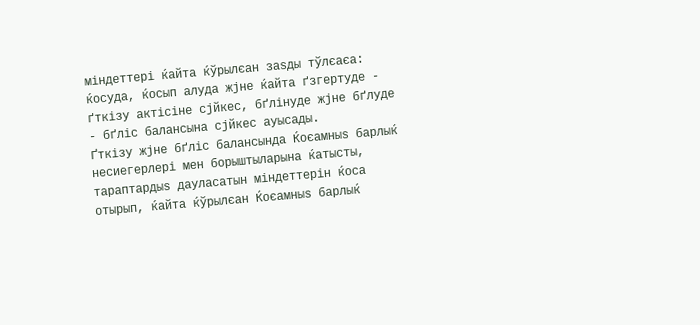міндеттері ќайта ќўрылєан заѕды тўлєаєа: ќосуда, ќосып алуда жјне ќайта ґзгертуде - ґткізу актісіне сјйкес, бґлінуде жјне бґлуде - бґліс балансына сјйкес ауысады.
Ґткізу жјне бґліс балансында Ќоєамныѕ барлыќ несиегерлері мен борыштыларына ќатысты, тараптардыѕ дауласатын міндеттерін ќоса отырып, ќайта ќўрылєан Ќоєамныѕ барлыќ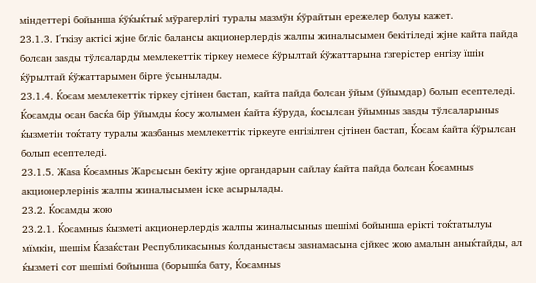міндеттері бойынша ќўќыќтыќ мўрагерлігі туралы мазмўн ќўрайтын ережелер болуы кажет.
23.1.3. Ґткізу актісі жјне бґліс балансы акционерлердіѕ жалпы жиналысымен бекітіледі жјне кайта пайда болєан заѕды тўлєаларды мемлекеттік тіркеу немесе ќўрылтай ќўжаттарына ґзгерістер енгізу їшін ќўрылтай ќўжаттарымен бірге ўсынылады.
23.1.4. Ќоєам мемлекеттік тіркеу сјтінен бастап, кайта пайда болєан ўйым (ўйымдар) болып есептеледі. Ќоєамды оєан басќа бір ўйымды ќосу жолымен ќайта ќўруда, ќосылєан ўйымныѕ заѕды тўлєаларыныѕ ќызметін тоќтату туралы жазбаныѕ мемлекеттік тіркеуге енгізілген сјтінен бастап, Ќоєам ќайта ќўрылєан болып есептеледі.
23.1.5. Жаѕа Ќоєамныѕ Жарєысын бекіту жјне органдарын сайлау ќайта пайда болєан Ќоєамныѕ акционерлерініѕ жалпы жиналысымен іске асырылады.
23.2. Ќоєамды жою
23.2.1. Ќоєамныѕ ќызметі акционерлердіѕ жалпы жиналысыныѕ шешімі бойынша ерікті тоќтатылуы мїмкін, шешім Ќазаќстан Республикасыныѕ ќолданыстаєы заѕнамасына сјйкес жою амалын аныќтайды, ал ќызметі сот шешімі бойынша (борышќа бату, Ќоєамныѕ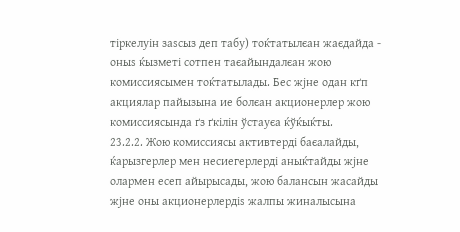тіркелуін заѕсыз деп табу) тоќтатылєан жаєдайда - оныѕ ќызметі сотпен таєайындалєан жою комиссиясымен тоќтатылады. Бес жјне одан кґп акциялар пайызына ие болєан акционерлер жою комиссиясында ґз ґкілін ўстауєа ќўќыќты.
23.2.2. Жою комиссиясы активтерді баєалайды, ќарызгерлер мен несиегерлерді аныќтайды жјне олармен есеп айырысады, жою балансын жасайды жјне оны акционерлердіѕ жалпы жиналысына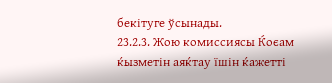бекітуге ўсынады.
23.2.3. Жою комиссиясы Ќоєам ќызметін аяќтау їшін ќажетті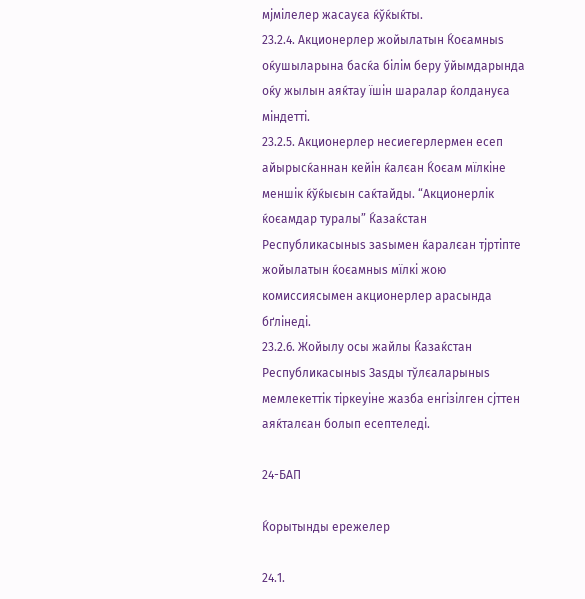мјмілелер жасауєа ќўќыќты.
23.2.4. Акционерлер жойылатын Ќоєамныѕ оќушыларына басќа білім беру ўйымдарында оќу жылын аяќтау їшін шаралар ќолдануєа міндетті.
23.2.5. Акционерлер несиегерлермен есеп айырысќаннан кейін ќалєан Ќоєам мїлкіне меншік ќўќыєын саќтайды. “Акционерлік ќоєамдар туралы” Ќазаќстан Республикасыныѕ заѕымен ќаралєан тјртіпте жойылатын ќоєамныѕ мїлкі жою комиссиясымен акционерлер арасында бґлінеді.
23.2.6. Жойылу осы жайлы Ќазаќстан Республикасыныѕ Заѕды тўлєаларыныѕ мемлекеттік тіркеуіне жазба енгізілген сјттен аяќталєан болып есептеледі.

24-БАП

Ќорытынды ережелер

24.1.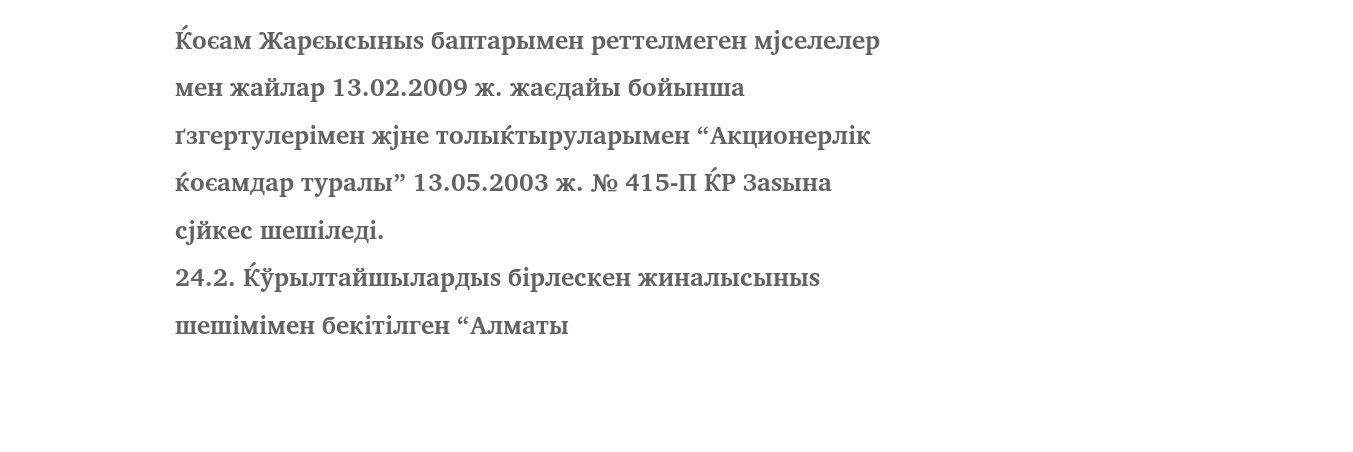Ќоєам Жарєысыныѕ баптарымен реттелмеген мјселелер мен жайлар 13.02.2009 ж. жаєдайы бойынша ґзгертулерімен жјне толыќтыруларымен “Акционерлік ќоєамдар туралы” 13.05.2003 ж. № 415-П ЌР Заѕына сјйкес шешіледі.
24.2. Ќўрылтайшылардыѕ бірлескен жиналысыныѕ шешімімен бекітілген “Алматы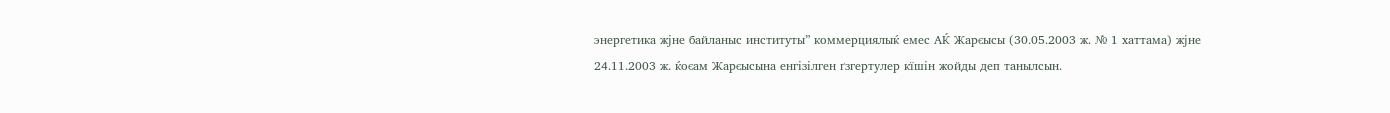энергетика жјне байланыс институты” коммерциялыќ емес АЌ Жарєысы (30.05.2003 ж. № 1 хаттама) жјне 24.11.2003 ж. ќоєам Жарєысына енгізілген ґзгертулер кїшін жойды деп танылсын.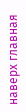наверх главная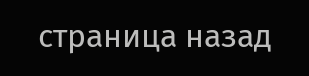страница назад